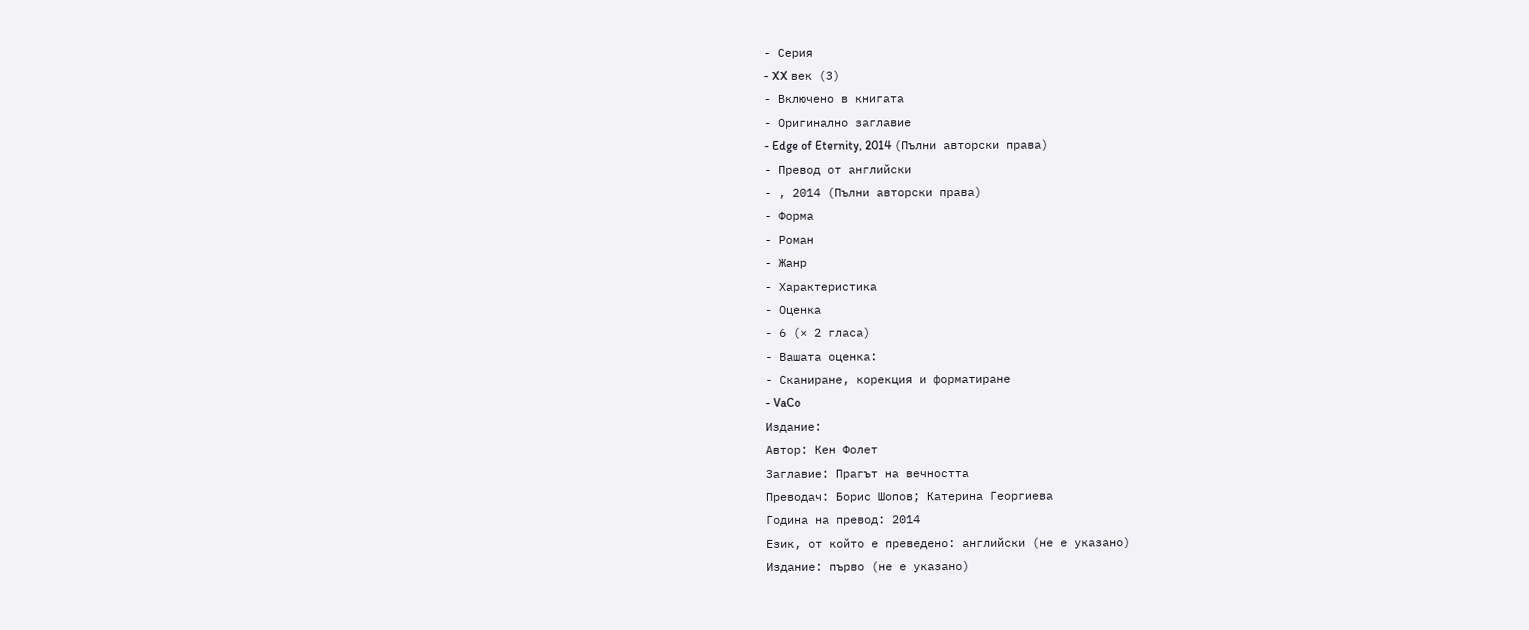- Серия
- XX век (3)
- Включено в книгата
- Оригинално заглавие
- Edge of Eternity, 2014 (Пълни авторски права)
- Превод от английски
- , 2014 (Пълни авторски права)
- Форма
- Роман
- Жанр
- Характеристика
- Оценка
- 6 (× 2 гласа)
- Вашата оценка:
- Сканиране, корекция и форматиране
- VaCo
Издание:
Автор: Кен Фолет
Заглавие: Прагът на вечността
Преводач: Борис Шопов; Катерина Георгиева
Година на превод: 2014
Език, от който е преведено: английски (не е указано)
Издание: първо (не е указано)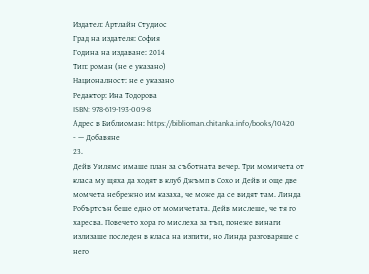Издател: Артлайн Студиос
Град на издателя: София
Година на издаване: 2014
Тип: роман (не е указано)
Националност: не е указано
Редактор: Ина Тодорова
ISBN: 978-619-193-009-8
Адрес в Библиоман: https://biblioman.chitanka.info/books/10420
- — Добавяне
23.
Дейв Уилямс имаше план за съботната вечер. Три момичета от класа му щяха да ходят в клуб Джъмп в Сохо и Дейв и още две момчета небрежно им казаха, че може да се видят там. Линда Робъртсън беше едно от момичетата. Дейв мислеше, че тя го харесва. Повечето хора го мислеха за тъп, понеже винаги излизаше последен в класа на изпити, но Линда разговаряше с него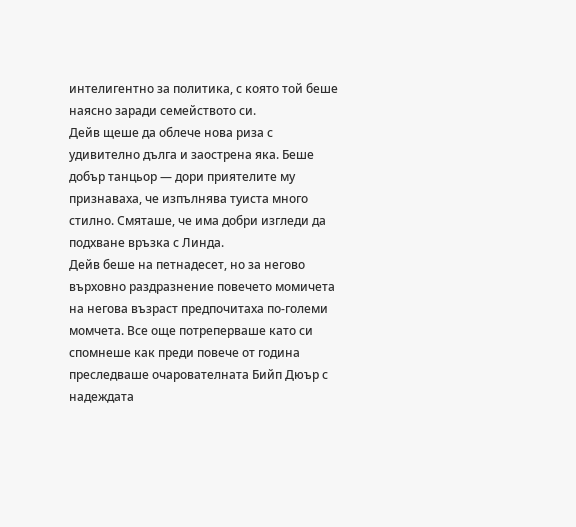интелигентно за политика, с която той беше наясно заради семейството си.
Дейв щеше да облече нова риза с удивително дълга и заострена яка. Беше добър танцьор — дори приятелите му признаваха, че изпълнява туиста много стилно. Смяташе, че има добри изгледи да подхване връзка с Линда.
Дейв беше на петнадесет, но за негово върховно раздразнение повечето момичета на негова възраст предпочитаха по-големи момчета. Все още потреперваше като си спомнеше как преди повече от година преследваше очарователната Бийп Дюър с надеждата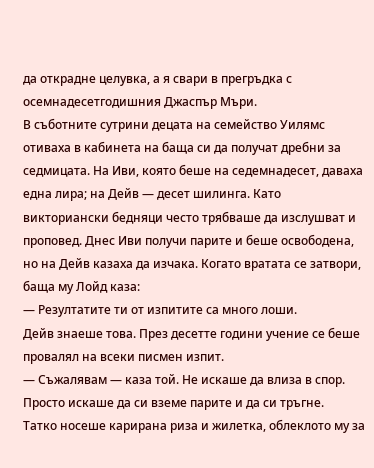да открадне целувка, а я свари в прегръдка с осемнадесетгодишния Джаспър Мъри.
В съботните сутрини децата на семейство Уилямс отиваха в кабинета на баща си да получат дребни за седмицата. На Иви, която беше на седемнадесет, даваха една лира; на Дейв — десет шилинга. Като викториански бедняци често трябваше да изслушват и проповед. Днес Иви получи парите и беше освободена, но на Дейв казаха да изчака. Когато вратата се затвори, баща му Лойд каза:
— Резултатите ти от изпитите са много лоши.
Дейв знаеше това. През десетте години учение се беше провалял на всеки писмен изпит.
— Съжалявам — каза той. Не искаше да влиза в спор. Просто искаше да си вземе парите и да си тръгне.
Татко носеше карирана риза и жилетка, облеклото му за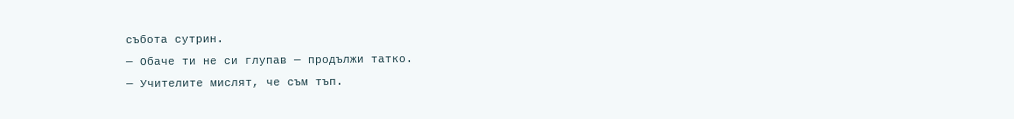събота сутрин.
— Обаче ти не си глупав — продължи татко.
— Учителите мислят, че съм тъп.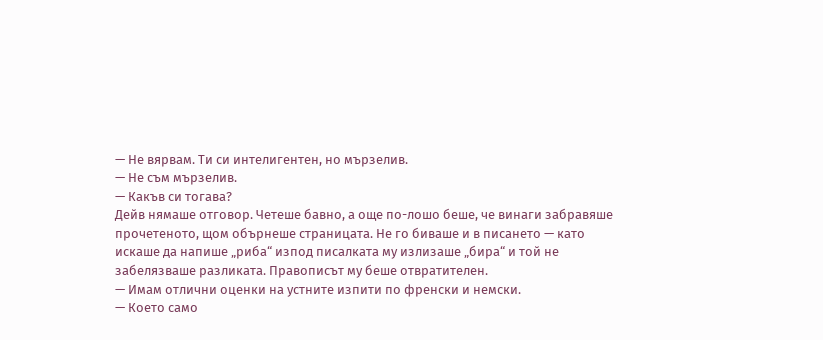— Не вярвам. Ти си интелигентен, но мързелив.
— Не съм мързелив.
— Какъв си тогава?
Дейв нямаше отговор. Четеше бавно, а още по-лошо беше, че винаги забравяше прочетеното, щом обърнеше страницата. Не го биваше и в писането — като искаше да напише „риба“ изпод писалката му излизаше „бира“ и той не забелязваше разликата. Правописът му беше отвратителен.
— Имам отлични оценки на устните изпити по френски и немски.
— Което само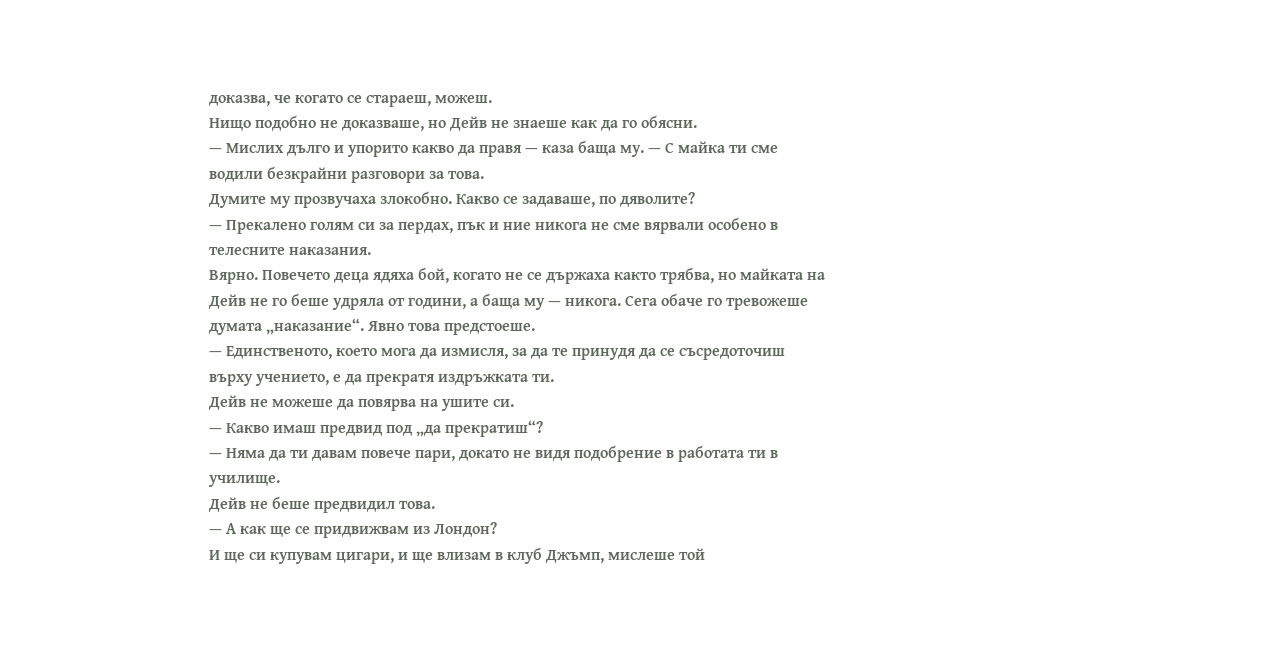доказва, че когато се стараеш, можеш.
Нищо подобно не доказваше, но Дейв не знаеше как да го обясни.
— Мислих дълго и упорито какво да правя — каза баща му. — С майка ти сме водили безкрайни разговори за това.
Думите му прозвучаха злокобно. Какво се задаваше, по дяволите?
— Прекалено голям си за пердах, пък и ние никога не сме вярвали особено в телесните наказания.
Вярно. Повечето деца ядяха бой, когато не се държаха както трябва, но майката на Дейв не го беше удряла от години, а баща му — никога. Сега обаче го тревожеше думата „наказание“. Явно това предстоеше.
— Единственото, което мога да измисля, за да те принудя да се съсредоточиш върху учението, е да прекратя издръжката ти.
Дейв не можеше да повярва на ушите си.
— Какво имаш предвид под „да прекратиш“?
— Няма да ти давам повече пари, докато не видя подобрение в работата ти в училище.
Дейв не беше предвидил това.
— А как ще се придвижвам из Лондон?
И ще си купувам цигари, и ще влизам в клуб Джъмп, мислеше той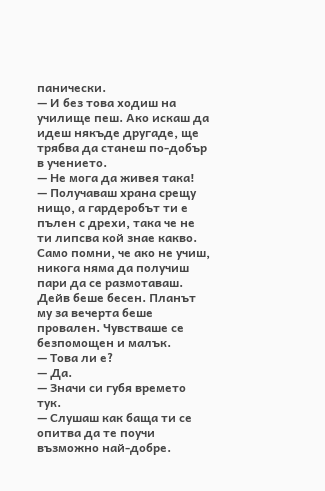панически.
— И без това ходиш на училище пеш. Ако искаш да идеш някъде другаде, ще трябва да станеш по-добър в учението.
— Не мога да живея така!
— Получаваш храна срещу нищо, а гардеробът ти е пълен с дрехи, така че не ти липсва кой знае какво. Само помни, че ако не учиш, никога няма да получиш пари да се размотаваш.
Дейв беше бесен. Планът му за вечерта беше провален. Чувстваше се безпомощен и малък.
— Това ли е?
— Да.
— Значи си губя времето тук.
— Слушаш как баща ти се опитва да те поучи възможно най-добре.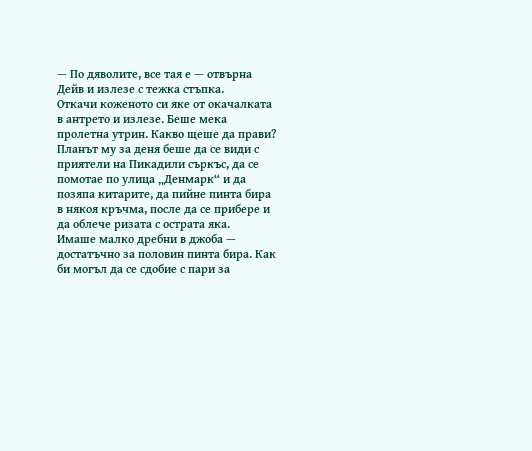— По дяволите, все тая е — отвърна Дейв и излезе с тежка стъпка.
Откачи коженото си яке от окачалката в антрето и излезе. Беше мека пролетна утрин. Какво щеше да прави? Планът му за деня беше да се види с приятели на Пикадили съркъс, да се помотае по улица „Денмарк“ и да позяпа китарите, да пийне пинта бира в някоя кръчма, после да се прибере и да облече ризата с острата яка.
Имаше малко дребни в джоба — достатъчно за половин пинта бира. Как би могъл да се сдобие с пари за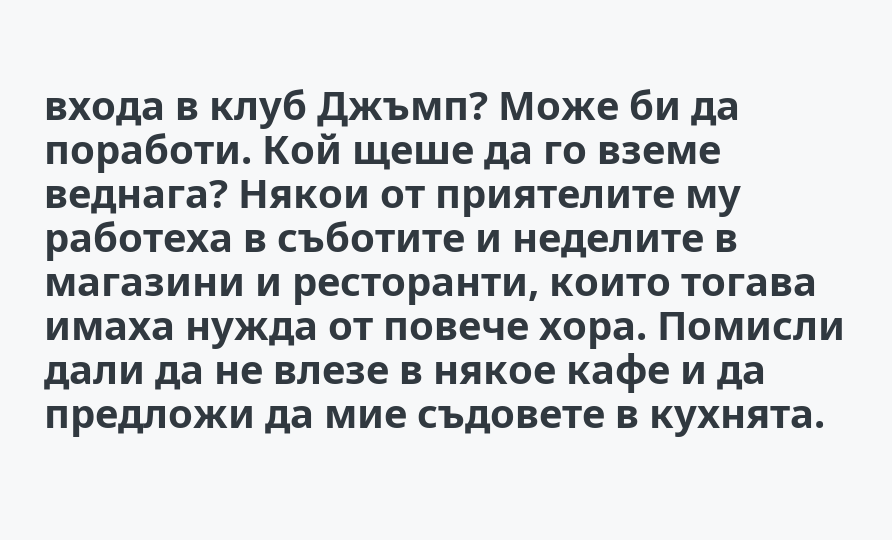входа в клуб Джъмп? Може би да поработи. Кой щеше да го вземе веднага? Някои от приятелите му работеха в съботите и неделите в магазини и ресторанти, които тогава имаха нужда от повече хора. Помисли дали да не влезе в някое кафе и да предложи да мие съдовете в кухнята.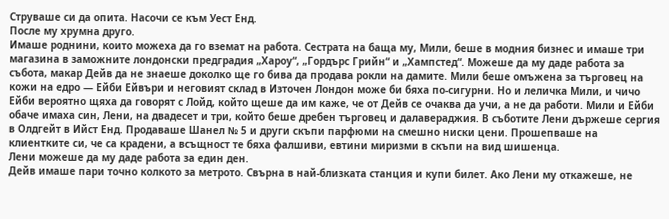Струваше си да опита. Насочи се към Уест Енд.
После му хрумна друго.
Имаше роднини, които можеха да го вземат на работа. Сестрата на баща му, Мили, беше в модния бизнес и имаше три магазина в заможните лондонски предградия „Хароу“, „Гордърс Грийн“ и „Хампстед“. Можеше да му даде работа за събота, макар Дейв да не знаеше доколко ще го бива да продава рокли на дамите. Мили беше омъжена за търговец на кожи на едро — Ейби Ейвъри и неговият склад в Източен Лондон може би бяха по-сигурни. Но и леличка Мили, и чичо Ейби вероятно щяха да говорят с Лойд, който щеше да им каже, че от Дейв се очаква да учи, а не да работи. Мили и Ейби обаче имаха син, Лени, на двадесет и три, който беше дребен търговец и далавераджия. В съботите Лени държеше сергия в Олдгейт в Ийст Енд. Продаваше Шанел № 5 и други скъпи парфюми на смешно ниски цени. Прошепваше на клиентките си, че са крадени, а всъщност те бяха фалшиви, евтини миризми в скъпи на вид шишенца.
Лени можеше да му даде работа за един ден.
Дейв имаше пари точно колкото за метрото. Свърна в най-близката станция и купи билет. Ако Лени му откажеше, не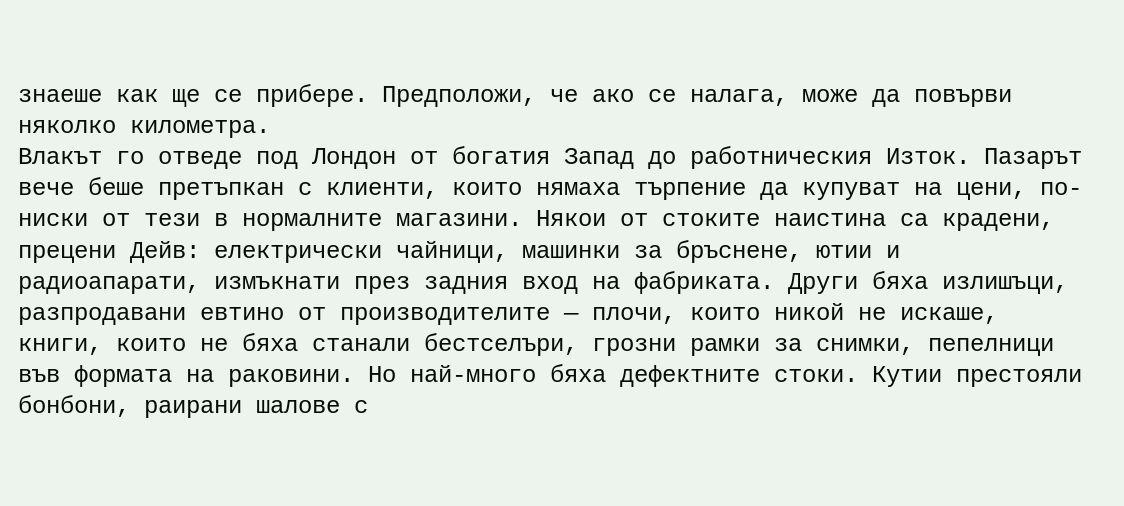знаеше как ще се прибере. Предположи, че ако се налага, може да повърви няколко километра.
Влакът го отведе под Лондон от богатия Запад до работническия Изток. Пазарът вече беше претъпкан с клиенти, които нямаха търпение да купуват на цени, по-ниски от тези в нормалните магазини. Някои от стоките наистина са крадени, прецени Дейв: електрически чайници, машинки за бръснене, ютии и радиоапарати, измъкнати през задния вход на фабриката. Други бяха излишъци, разпродавани евтино от производителите — плочи, които никой не искаше, книги, които не бяха станали бестселъри, грозни рамки за снимки, пепелници във формата на раковини. Но най-много бяха дефектните стоки. Кутии престояли бонбони, раирани шалове с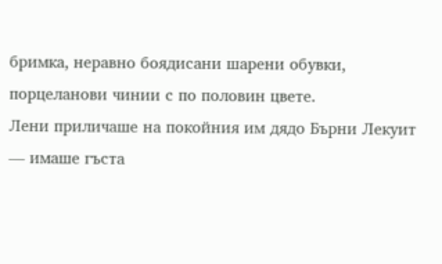бримка, неравно боядисани шарени обувки, порцеланови чинии с по половин цвете.
Лени приличаше на покойния им дядо Бърни Лекуит — имаше гъста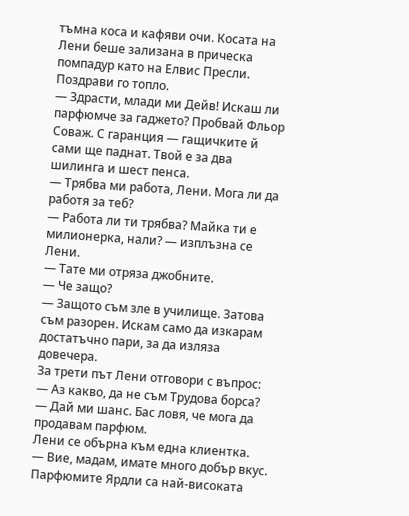тъмна коса и кафяви очи. Косата на Лени беше зализана в прическа помпадур като на Елвис Пресли. Поздрави го топло.
— Здрасти, млади ми Дейв! Искаш ли парфюмче за гаджето? Пробвай Фльор Соваж. С гаранция — гащичките й сами ще паднат. Твой е за два шилинга и шест пенса.
— Трябва ми работа, Лени. Мога ли да работя за теб?
— Работа ли ти трябва? Майка ти е милионерка, нали? — изплъзна се Лени.
— Тате ми отряза джобните.
— Че защо?
— Защото съм зле в училище. Затова съм разорен. Искам само да изкарам достатъчно пари, за да изляза довечера.
За трети път Лени отговори с въпрос:
— Аз какво, да не съм Трудова борса?
— Дай ми шанс. Бас ловя, че мога да продавам парфюм.
Лени се обърна към една клиентка.
— Вие, мадам, имате много добър вкус. Парфюмите Ярдли са най-високата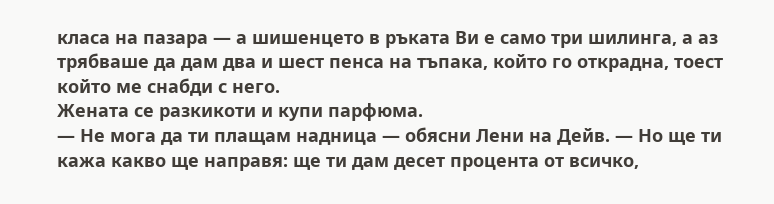класа на пазара — а шишенцето в ръката Ви е само три шилинга, а аз трябваше да дам два и шест пенса на тъпака, който го открадна, тоест който ме снабди с него.
Жената се разкикоти и купи парфюма.
— Не мога да ти плащам надница — обясни Лени на Дейв. — Но ще ти кажа какво ще направя: ще ти дам десет процента от всичко,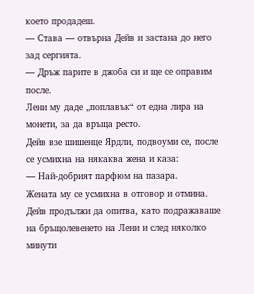което продадеш.
— Става — отвърна Дейв и застана до него зад сергията.
— Дръж парите в джоба си и ще се оправим после.
Лени му даде „поплавък“ от една лира на монети, за да връща ресто.
Дейв взе шишенце Ярдли, подвоуми се, после се усмихна на някаква жена и каза:
— Най-добрият парфюм на пазара.
Жената му се усмихна в отговор и отмина.
Дейв продължи да опитва, като подражаваше на бръщолевенето на Лени и след няколко минути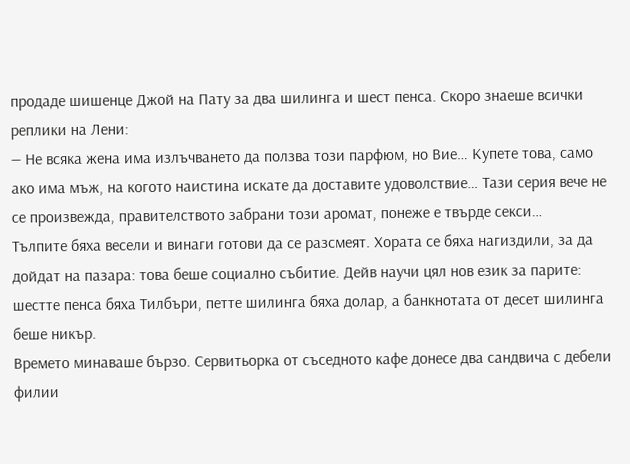продаде шишенце Джой на Пату за два шилинга и шест пенса. Скоро знаеше всички реплики на Лени:
— Не всяка жена има излъчването да ползва този парфюм, но Вие… Купете това, само ако има мъж, на когото наистина искате да доставите удоволствие… Тази серия вече не се произвежда, правителството забрани този аромат, понеже е твърде секси…
Тълпите бяха весели и винаги готови да се разсмеят. Хората се бяха нагиздили, за да дойдат на пазара: това беше социално събитие. Дейв научи цял нов език за парите: шестте пенса бяха Тилбъри, петте шилинга бяха долар, а банкнотата от десет шилинга беше никър.
Времето минаваше бързо. Сервитьорка от съседното кафе донесе два сандвича с дебели филии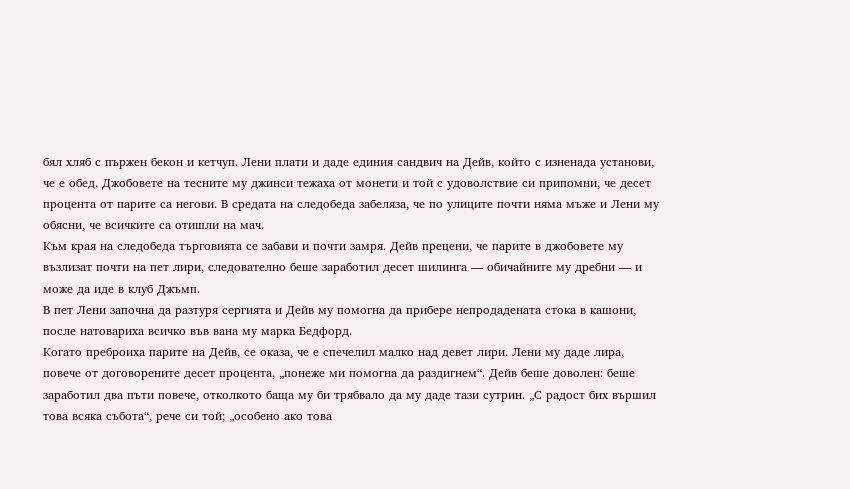бял хляб с пържен бекон и кетчуп. Лени плати и даде единия сандвич на Дейв, който с изненада установи, че е обед. Джобовете на тесните му джинси тежаха от монети и той с удоволствие си припомни, че десет процента от парите са негови. В средата на следобеда забеляза, че по улиците почти няма мъже и Лени му обясни, че всичките са отишли на мач.
Към края на следобеда търговията се забави и почти замря. Дейв прецени, че парите в джобовете му възлизат почти на пет лири, следователно беше заработил десет шилинга — обичайните му дребни — и може да иде в клуб Джъмп.
В пет Лени започна да разтуря сергията и Дейв му помогна да прибере непродадената стока в кашони, после натовариха всичко във вана му марка Бедфорд.
Когато преброиха парите на Дейв, се оказа, че е спечелил малко над девет лири. Лени му даде лира, повече от договорените десет процента, „понеже ми помогна да раздигнем“. Дейв беше доволен: беше заработил два пъти повече, отколкото баща му би трябвало да му даде тази сутрин. „С радост бих вършил това всяка събота“, рече си той; „особено ако това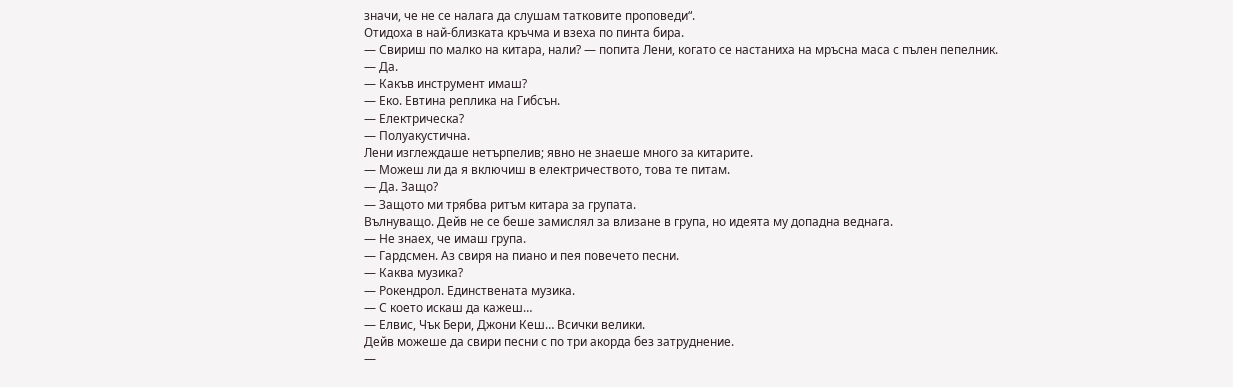значи, че не се налага да слушам татковите проповеди“.
Отидоха в най-близката кръчма и взеха по пинта бира.
— Свириш по малко на китара, нали? — попита Лени, когато се настаниха на мръсна маса с пълен пепелник.
— Да.
— Какъв инструмент имаш?
— Еко. Евтина реплика на Гибсън.
— Електрическа?
— Полуакустична.
Лени изглеждаше нетърпелив; явно не знаеше много за китарите.
— Можеш ли да я включиш в електричеството, това те питам.
— Да. Защо?
— Защото ми трябва ритъм китара за групата.
Вълнуващо. Дейв не се беше замислял за влизане в група, но идеята му допадна веднага.
— Не знаех, че имаш група.
— Гардсмен. Аз свиря на пиано и пея повечето песни.
— Каква музика?
— Рокендрол. Единствената музика.
— С което искаш да кажеш…
— Елвис, Чък Бери, Джони Кеш… Всички велики.
Дейв можеше да свири песни с по три акорда без затруднение.
—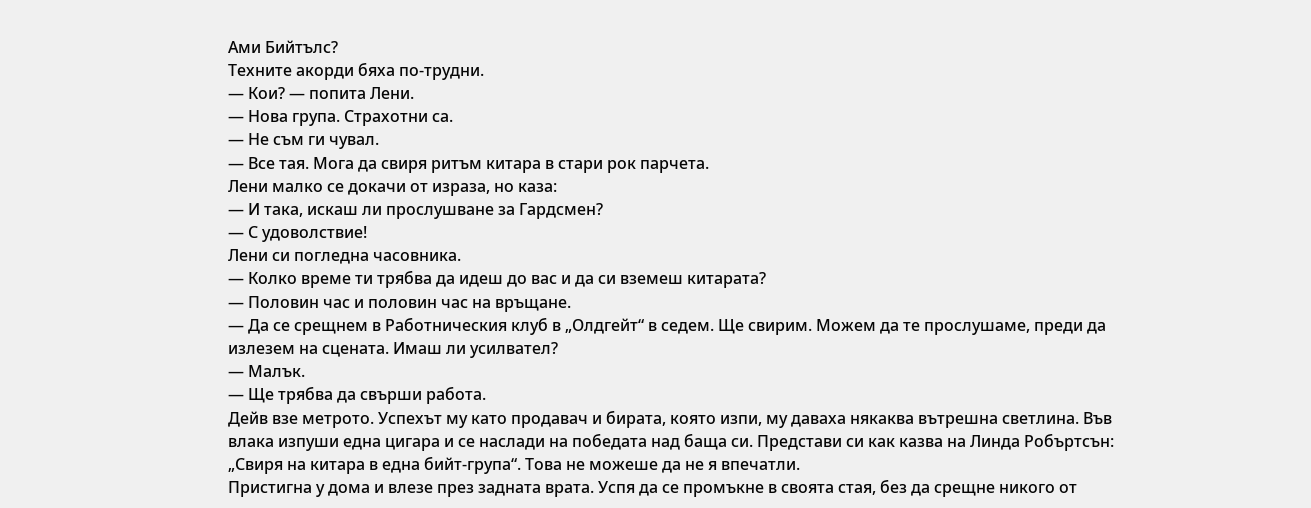Ами Бийтълс?
Техните акорди бяха по-трудни.
— Кои? — попита Лени.
— Нова група. Страхотни са.
— Не съм ги чувал.
— Все тая. Мога да свиря ритъм китара в стари рок парчета.
Лени малко се докачи от израза, но каза:
— И така, искаш ли прослушване за Гардсмен?
— С удоволствие!
Лени си погледна часовника.
— Колко време ти трябва да идеш до вас и да си вземеш китарата?
— Половин час и половин час на връщане.
— Да се срещнем в Работническия клуб в „Олдгейт“ в седем. Ще свирим. Можем да те прослушаме, преди да излезем на сцената. Имаш ли усилвател?
— Малък.
— Ще трябва да свърши работа.
Дейв взе метрото. Успехът му като продавач и бирата, която изпи, му даваха някаква вътрешна светлина. Във влака изпуши една цигара и се наслади на победата над баща си. Представи си как казва на Линда Робъртсън: „Свиря на китара в една бийт-група“. Това не можеше да не я впечатли.
Пристигна у дома и влезе през задната врата. Успя да се промъкне в своята стая, без да срещне никого от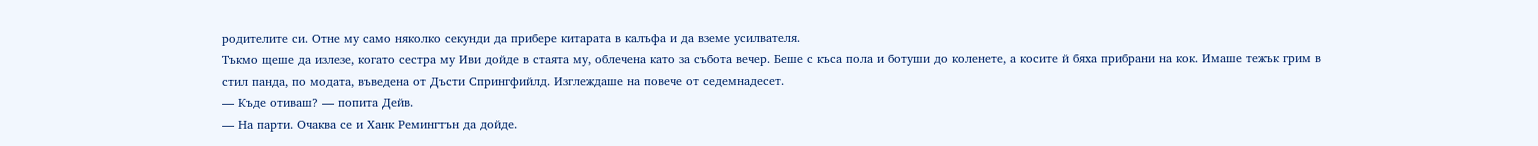родителите си. Отне му само няколко секунди да прибере китарата в калъфа и да вземе усилвателя.
Тъкмо щеше да излезе, когато сестра му Иви дойде в стаята му, облечена като за събота вечер. Беше с къса пола и ботуши до коленете, а косите й бяха прибрани на кок. Имаше тежък грим в стил панда, по модата, въведена от Дъсти Спрингфийлд. Изглеждаше на повече от седемнадесет.
— Къде отиваш? — попита Дейв.
— На парти. Очаква се и Ханк Ремингтън да дойде.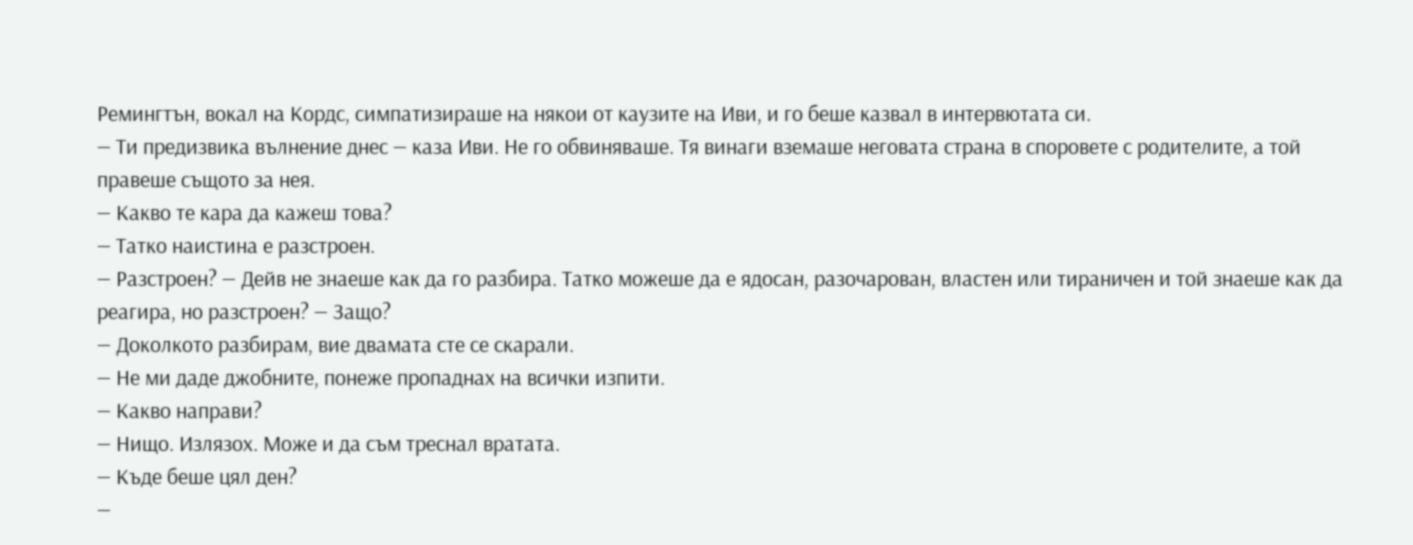Ремингтън, вокал на Кордс, симпатизираше на някои от каузите на Иви, и го беше казвал в интервютата си.
— Ти предизвика вълнение днес — каза Иви. Не го обвиняваше. Тя винаги вземаше неговата страна в споровете с родителите, а той правеше същото за нея.
— Какво те кара да кажеш това?
— Татко наистина е разстроен.
— Разстроен? — Дейв не знаеше как да го разбира. Татко можеше да е ядосан, разочарован, властен или тираничен и той знаеше как да реагира, но разстроен? — Защо?
— Доколкото разбирам, вие двамата сте се скарали.
— Не ми даде джобните, понеже пропаднах на всички изпити.
— Какво направи?
— Нищо. Излязох. Може и да съм треснал вратата.
— Къде беше цял ден?
—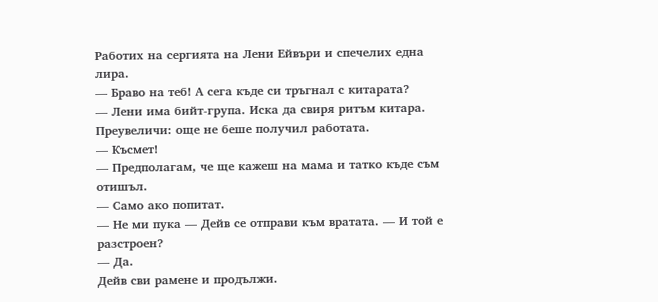Работих на сергията на Лени Ейвъри и спечелих една лира.
— Браво на теб! А сега къде си тръгнал с китарата?
— Лени има бийт-група. Иска да свиря ритъм китара.
Преувеличи: още не беше получил работата.
— Късмет!
— Предполагам, че ще кажеш на мама и татко къде съм отишъл.
— Само ако попитат.
— Не ми пука — Дейв се отправи към вратата. — И той е разстроен?
— Да.
Дейв сви рамене и продължи.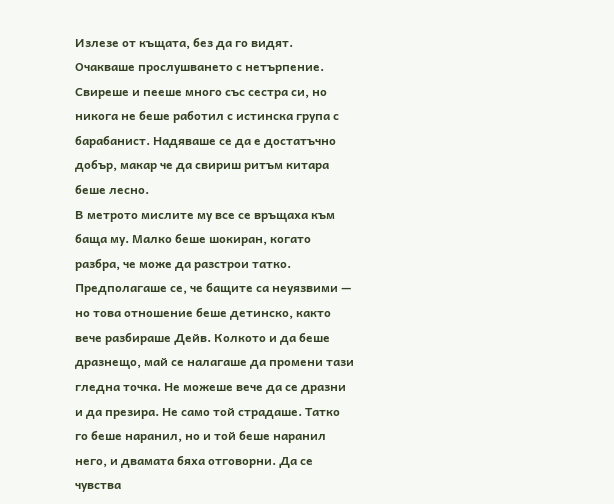Излезе от къщата, без да го видят.
Очакваше прослушването с нетърпение. Свиреше и пееше много със сестра си, но никога не беше работил с истинска група с барабанист. Надяваше се да е достатъчно добър, макар че да свириш ритъм китара беше лесно.
В метрото мислите му все се връщаха към баща му. Малко беше шокиран, когато разбра, че може да разстрои татко. Предполагаше се, че бащите са неуязвими — но това отношение беше детинско, както вече разбираше Дейв. Колкото и да беше дразнещо, май се налагаше да промени тази гледна точка. Не можеше вече да се дразни и да презира. Не само той страдаше. Татко го беше наранил, но и той беше наранил него, и двамата бяха отговорни. Да се чувства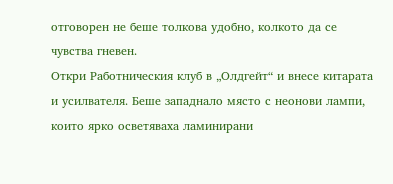отговорен не беше толкова удобно, колкото да се чувства гневен.
Откри Работническия клуб в „Олдгейт“ и внесе китарата и усилвателя. Беше западнало място с неонови лампи, които ярко осветяваха ламинирани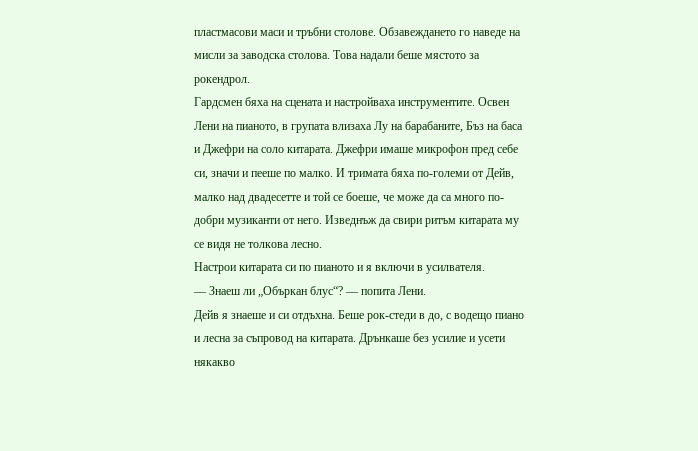пластмасови маси и тръбни столове. Обзавеждането го наведе на мисли за заводска столова. Това надали беше мястото за рокендрол.
Гардсмен бяха на сцената и настройваха инструментите. Освен Лени на пианото, в групата влизаха Лу на барабаните, Бъз на баса и Джефри на соло китарата. Джефри имаше микрофон пред себе си, значи и пееше по малко. И тримата бяха по-големи от Дейв, малко над двадесетте и той се боеше, че може да са много по-добри музиканти от него. Изведнъж да свири ритъм китарата му се видя не толкова лесно.
Настрои китарата си по пианото и я включи в усилвателя.
— Знаеш ли „Объркан блус“? — попита Лени.
Дейв я знаеше и си отдъхна. Беше рок-стеди в до, с водещо пиано и лесна за съпровод на китарата. Дрънкаше без усилие и усети някакво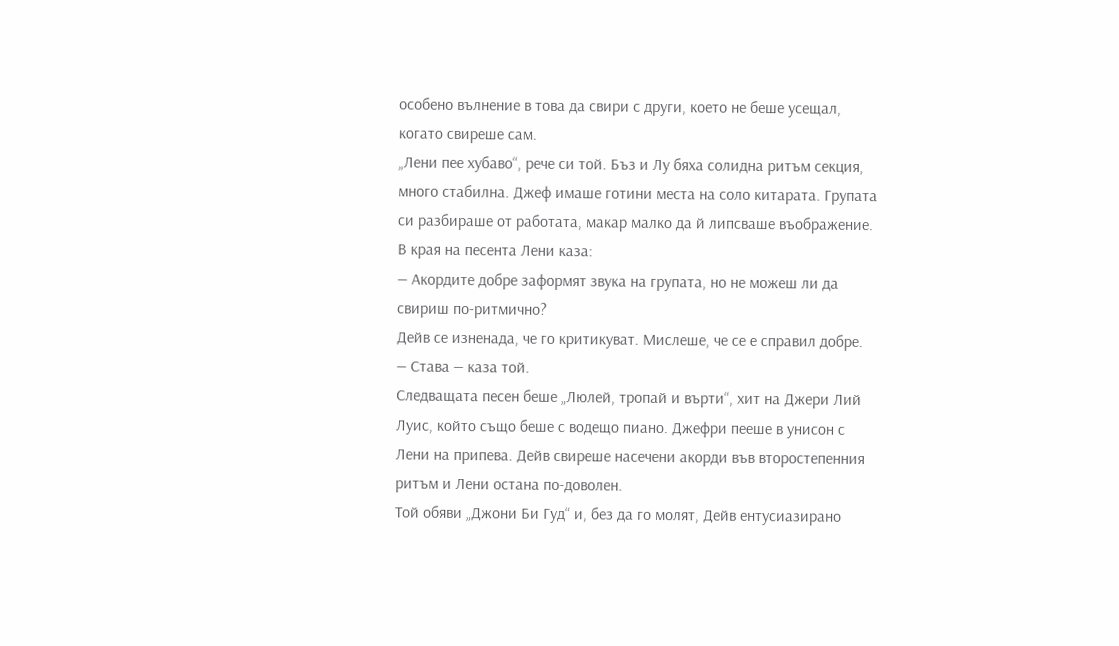особено вълнение в това да свири с други, което не беше усещал, когато свиреше сам.
„Лени пее хубаво“, рече си той. Бъз и Лу бяха солидна ритъм секция, много стабилна. Джеф имаше готини места на соло китарата. Групата си разбираше от работата, макар малко да й липсваше въображение.
В края на песента Лени каза:
— Акордите добре заформят звука на групата, но не можеш ли да свириш по-ритмично?
Дейв се изненада, че го критикуват. Мислеше, че се е справил добре.
— Става — каза той.
Следващата песен беше „Люлей, тропай и върти“, хит на Джери Лий Луис, който също беше с водещо пиано. Джефри пееше в унисон с Лени на припева. Дейв свиреше насечени акорди във второстепенния ритъм и Лени остана по-доволен.
Той обяви „Джони Би Гуд“ и, без да го молят, Дейв ентусиазирано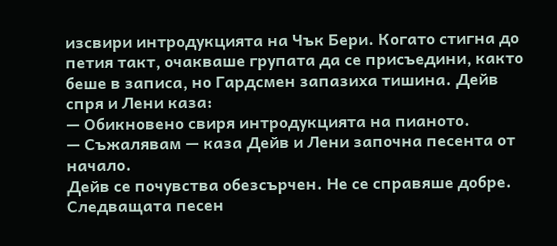изсвири интродукцията на Чък Бери. Когато стигна до петия такт, очакваше групата да се присъедини, както беше в записа, но Гардсмен запазиха тишина. Дейв спря и Лени каза:
— Обикновено свиря интродукцията на пианото.
— Съжалявам — каза Дейв и Лени започна песента от начало.
Дейв се почувства обезсърчен. Не се справяше добре.
Следващата песен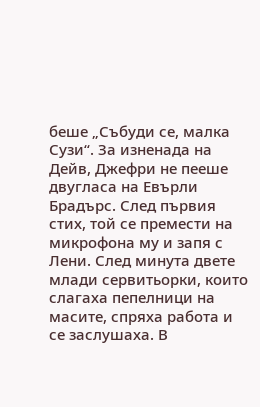беше „Събуди се, малка Сузи“. За изненада на Дейв, Джефри не пееше двугласа на Евърли Брадърс. След първия стих, той се премести на микрофона му и запя с Лени. След минута двете млади сервитьорки, които слагаха пепелници на масите, спряха работа и се заслушаха. В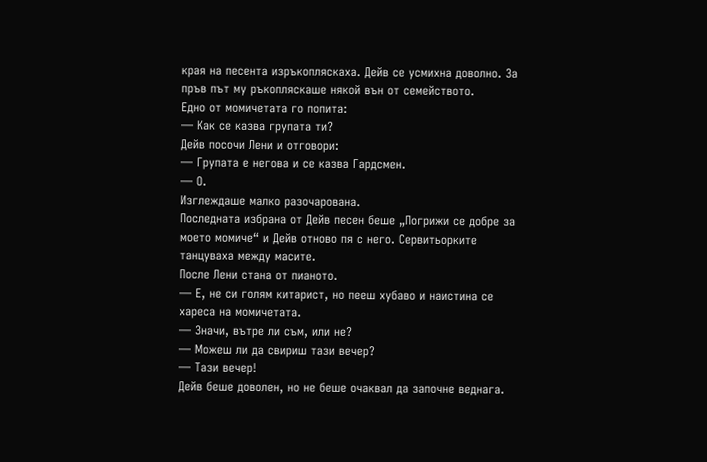края на песента изръкопляскаха. Дейв се усмихна доволно. За пръв път му ръкопляскаше някой вън от семейството.
Едно от момичетата го попита:
— Как се казва групата ти?
Дейв посочи Лени и отговори:
— Групата е негова и се казва Гардсмен.
— О.
Изглеждаше малко разочарована.
Последната избрана от Дейв песен беше „Погрижи се добре за моето момиче“ и Дейв отново пя с него. Сервитьорките танцуваха между масите.
После Лени стана от пианото.
— Е, не си голям китарист, но пееш хубаво и наистина се хареса на момичетата.
— Значи, вътре ли съм, или не?
— Можеш ли да свириш тази вечер?
— Тази вечер!
Дейв беше доволен, но не беше очаквал да започне веднага.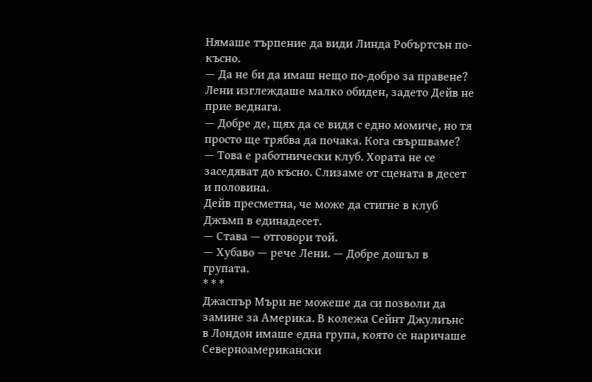Нямаше търпение да види Линда Робъртсън по-късно.
— Да не би да имаш нещо по-добро за правене?
Лени изглеждаше малко обиден, задето Дейв не прие веднага.
— Добре де, щях да се видя с едно момиче, но тя просто ще трябва да почака. Кога свършваме?
— Това е работнически клуб. Хората не се заседяват до късно. Слизаме от сцената в десет и половина.
Дейв пресметна, че може да стигне в клуб Джъмп в единадесет.
— Става — отговори той.
— Хубаво — рече Лени. — Добре дошъл в групата.
* * *
Джаспър Мъри не можеше да си позволи да замине за Америка. В колежа Сейнт Джулиънс в Лондон имаше една група, която се наричаше Северноамерикански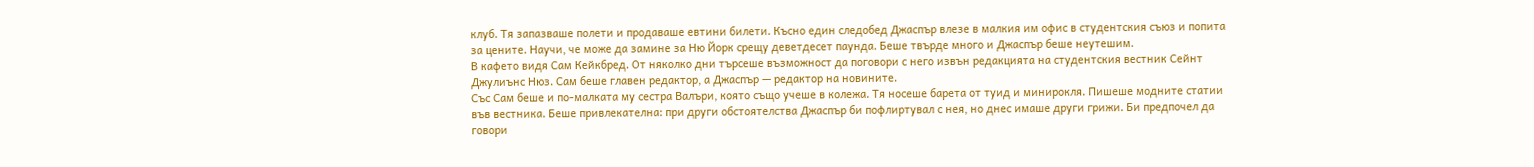клуб. Тя запазваше полети и продаваше евтини билети. Късно един следобед Джаспър влезе в малкия им офис в студентския съюз и попита за цените. Научи, че може да замине за Ню Йорк срещу деветдесет паунда. Беше твърде много и Джаспър беше неутешим.
В кафето видя Сам Кейкбред. От няколко дни търсеше възможност да поговори с него извън редакцията на студентския вестник Сейнт Джулиънс Нюз. Сам беше главен редактор, а Джаспър — редактор на новините.
Със Сам беше и по-малката му сестра Валъри, която също учеше в колежа. Тя носеше барета от туид и минирокля. Пишеше модните статии във вестника. Беше привлекателна: при други обстоятелства Джаспър би пофлиртувал с нея, но днес имаше други грижи. Би предпочел да говори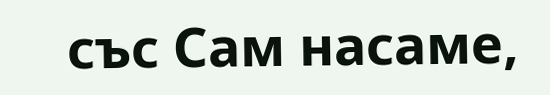със Сам насаме,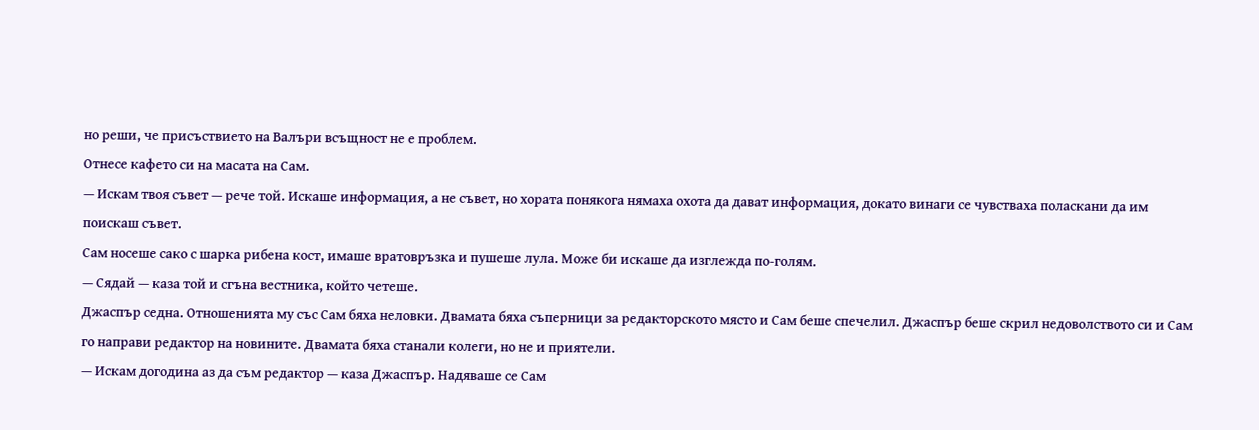но реши, че присъствието на Валъри всъщност не е проблем.
Отнесе кафето си на масата на Сам.
— Искам твоя съвет — рече той. Искаше информация, а не съвет, но хората понякога нямаха охота да дават информация, докато винаги се чувстваха поласкани да им поискаш съвет.
Сам носеше сако с шарка рибена кост, имаше вратовръзка и пушеше лула. Може би искаше да изглежда по-голям.
— Сядай — каза той и сгъна вестника, който четеше.
Джаспър седна. Отношенията му със Сам бяха неловки. Двамата бяха съперници за редакторското място и Сам беше спечелил. Джаспър беше скрил недоволството си и Сам го направи редактор на новините. Двамата бяха станали колеги, но не и приятели.
— Искам догодина аз да съм редактор — каза Джаспър. Надяваше се Сам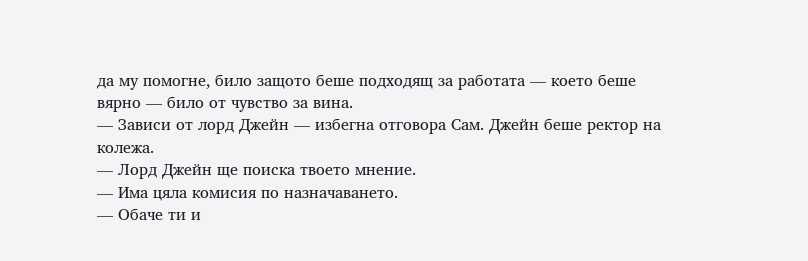да му помогне, било защото беше подходящ за работата — което беше вярно — било от чувство за вина.
— Зависи от лорд Джейн — избегна отговора Сам. Джейн беше ректор на колежа.
— Лорд Джейн ще поиска твоето мнение.
— Има цяла комисия по назначаването.
— Обаче ти и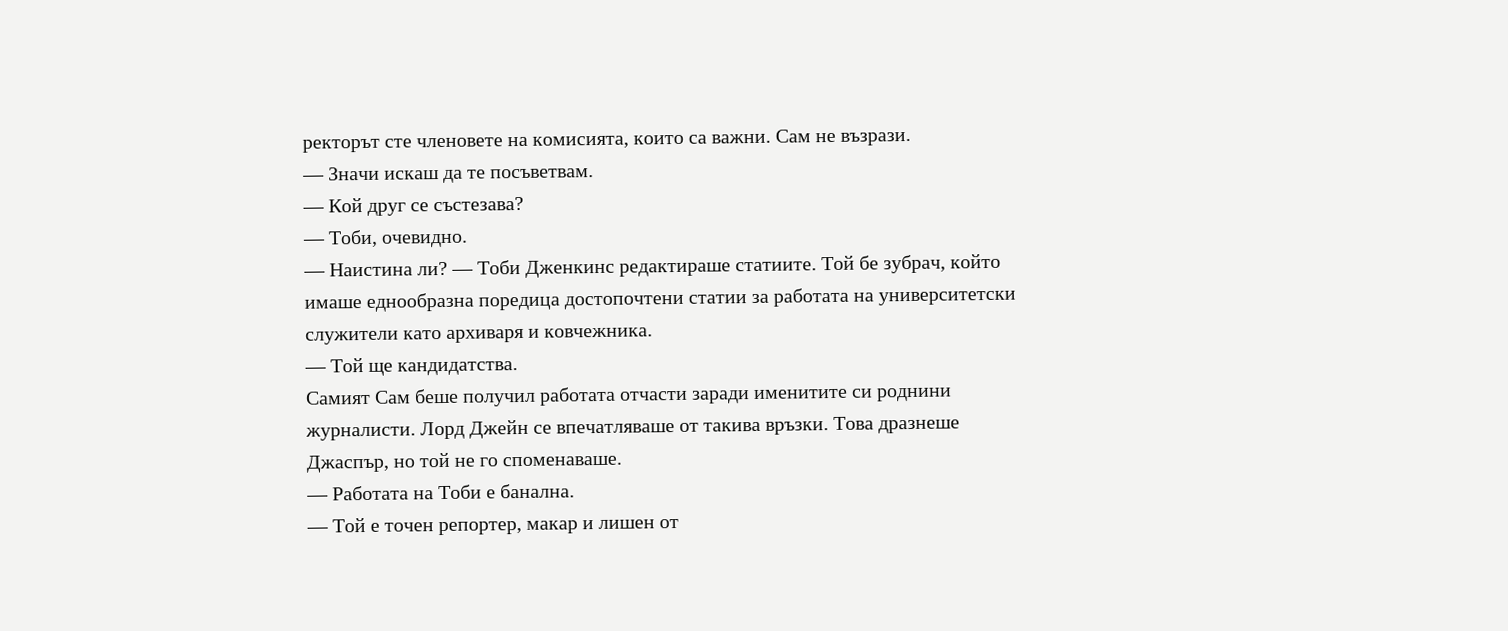ректорът сте членовете на комисията, които са важни. Сам не възрази.
— Значи искаш да те посъветвам.
— Кой друг се състезава?
— Тоби, очевидно.
— Наистина ли? — Тоби Дженкинс редактираше статиите. Той бе зубрач, който имаше еднообразна поредица достопочтени статии за работата на университетски служители като архиваря и ковчежника.
— Той ще кандидатства.
Самият Сам беше получил работата отчасти заради именитите си роднини журналисти. Лорд Джейн се впечатляваше от такива връзки. Това дразнеше Джаспър, но той не го споменаваше.
— Работата на Тоби е банална.
— Той е точен репортер, макар и лишен от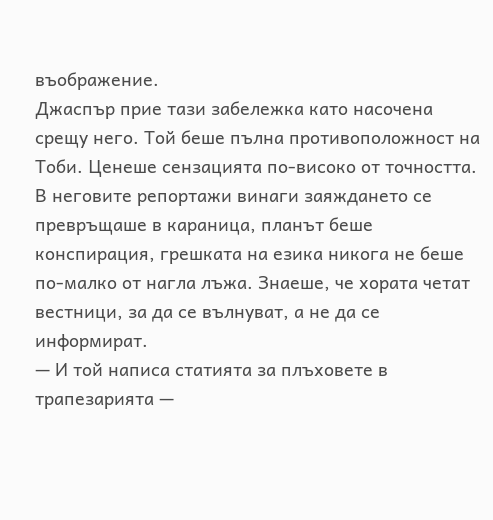въображение.
Джаспър прие тази забележка като насочена срещу него. Той беше пълна противоположност на Тоби. Ценеше сензацията по-високо от точността. В неговите репортажи винаги заяждането се превръщаше в караница, планът беше конспирация, грешката на езика никога не беше по-малко от нагла лъжа. Знаеше, че хората четат вестници, за да се вълнуват, а не да се информират.
— И той написа статията за плъховете в трапезарията —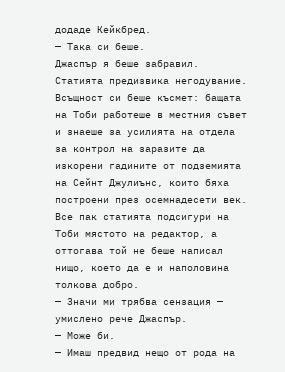додаде Кейкбред.
— Така си беше.
Джаспър я беше забравил. Статията предизвика негодувание. Всъщност си беше късмет: бащата на Тоби работеше в местния съвет и знаеше за усилията на отдела за контрол на заразите да изкорени гадините от подземията на Сейнт Джулиънс, които бяха построени през осемнадесети век. Все пак статията подсигури на Тоби мястото на редактор, а оттогава той не беше написал нищо, което да е и наполовина толкова добро.
— Значи ми трябва сензация — умислено рече Джаспър.
— Може би.
— Имаш предвид нещо от рода на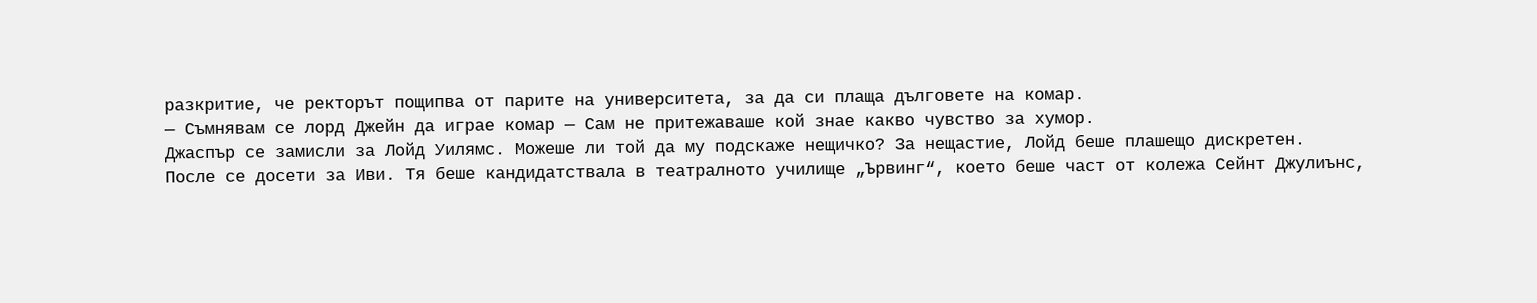разкритие, че ректорът пощипва от парите на университета, за да си плаща дълговете на комар.
— Съмнявам се лорд Джейн да играе комар — Сам не притежаваше кой знае какво чувство за хумор.
Джаспър се замисли за Лойд Уилямс. Можеше ли той да му подскаже нещичко? За нещастие, Лойд беше плашещо дискретен.
После се досети за Иви. Тя беше кандидатствала в театралното училище „Ървинг“, което беше част от колежа Сейнт Джулиънс,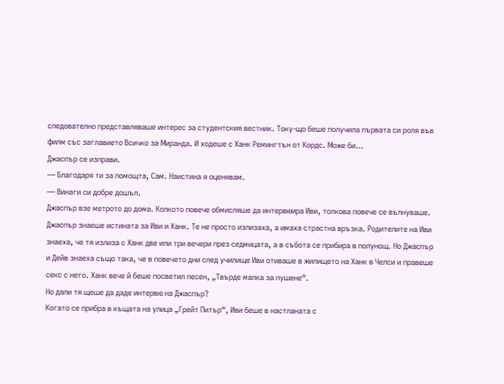следователно представляваше интерес за студентския вестник. Току-що беше получила първата си роля във филм със заглавието Всичко за Миранда. И ходеше с Ханк Ремингтън от Кордс. Може би…
Джаспър се изправи.
— Благодаря ти за помощта, Сам. Наистина я оценявам.
— Винаги си добре дошъл.
Джаспър взе метрото до дома. Колкото повече обмисляше да интервюира Иви, толкова повече се вълнуваше.
Джаспър знаеше истината за Иви и Ханк. Те не просто излизаха, а имаха страстна връзка. Родителите на Иви знаеха, че тя излиза с Ханк две или три вечери през седмицата, а в събота се прибира в полунощ. Но Джаспър и Дейв знаеха също така, че в повечето дни след училище Иви отиваше в жилището на Ханк в Челси и правеше секс с него. Ханк вече й беше посветил песен, „Твърде малка за пушене“.
Но дали тя щеше да даде интервю на Джаспър?
Когато се прибра в къщата на улица „Грейт Питър“, Иви беше в настланата с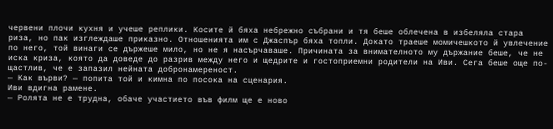червени плочи кухня и учеше реплики. Косите й бяха небрежно събрани и тя беше облечена в избеляла стара риза, но пак изглеждаше приказно. Отношенията им с Джаспър бяха топли. Докато траеше момичешкото й увлечение по него, той винаги се държеше мило, но не я насърчаваше. Причината за внимателното му държание беше, че не иска криза, която да доведе до разрив между него и щедрите и гостоприемни родители на Иви. Сега беше още по-щастлив, че е запазил нейната добронамереност.
— Как върви? — попита той и кимна по посока на сценария.
Иви вдигна рамене.
— Ролята не е трудна, обаче участието във филм ще е ново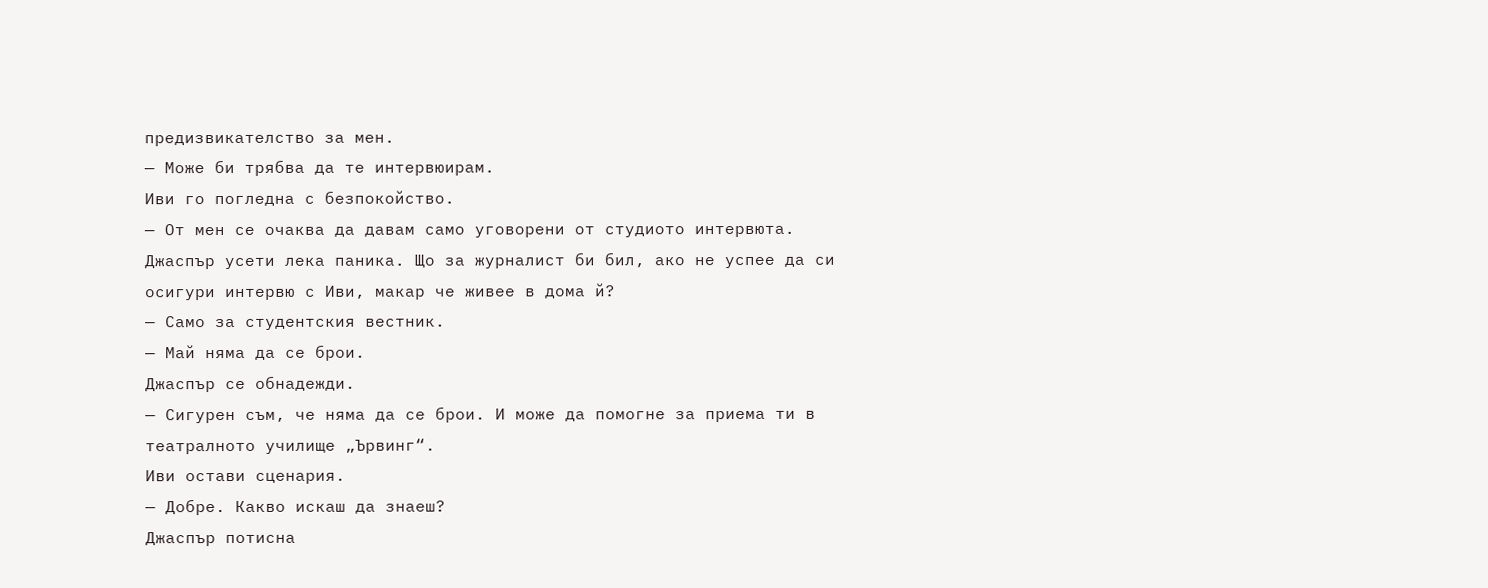предизвикателство за мен.
— Може би трябва да те интервюирам.
Иви го погледна с безпокойство.
— От мен се очаква да давам само уговорени от студиото интервюта.
Джаспър усети лека паника. Що за журналист би бил, ако не успее да си осигури интервю с Иви, макар че живее в дома й?
— Само за студентския вестник.
— Май няма да се брои.
Джаспър се обнадежди.
— Сигурен съм, че няма да се брои. И може да помогне за приема ти в театралното училище „Ървинг“.
Иви остави сценария.
— Добре. Какво искаш да знаеш?
Джаспър потисна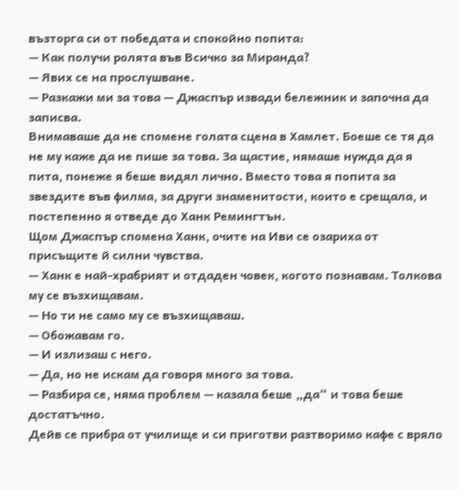възторга си от победата и спокойно попита:
— Как получи ролята във Всичко за Миранда?
— Явих се на прослушване.
— Разкажи ми за това — Джаспър извади бележник и започна да записва.
Внимаваше да не спомене голата сцена в Хамлет. Боеше се тя да не му каже да не пише за това. За щастие, нямаше нужда да я пита, понеже я беше видял лично. Вместо това я попита за звездите във филма, за други знаменитости, които е срещала, и постепенно я отведе до Ханк Ремингтън.
Щом Джаспър спомена Ханк, очите на Иви се озариха от присъщите й силни чувства.
— Ханк е най-храбрият и отдаден човек, когото познавам. Толкова му се възхищавам.
— Но ти не само му се възхищаваш.
— Обожавам го.
— И излизаш с него.
— Да, но не искам да говоря много за това.
— Разбира се, няма проблем — казала беше „да“ и това беше достатъчно.
Дейв се прибра от училище и си приготви разтворимо кафе с вряло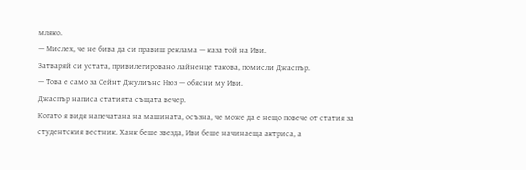мляко.
— Мислех, че не бива да си правиш реклама — каза той на Иви.
Затваряй си устата, привилегировано лайненце такова, помисли Джаспър.
— Това е само за Сейнт Джулиънс Нюз — обясни му Иви.
Джаспър написа статията същата вечер.
Когато я видя напечатана на машината, осъзна, че може да е нещо повече от статия за студентския вестник. Ханк беше звезда, Иви беше начинаеща актриса, а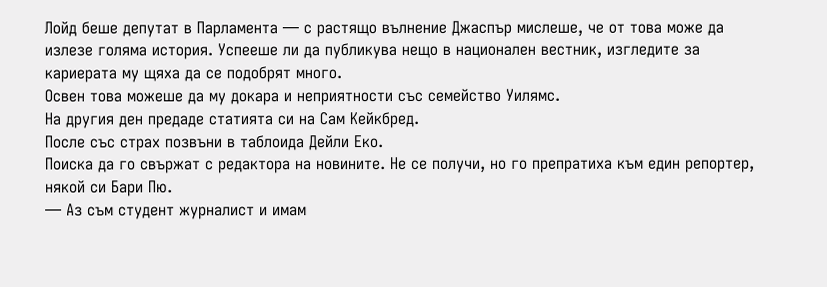Лойд беше депутат в Парламента — с растящо вълнение Джаспър мислеше, че от това може да излезе голяма история. Успееше ли да публикува нещо в национален вестник, изгледите за кариерата му щяха да се подобрят много.
Освен това можеше да му докара и неприятности със семейство Уилямс.
На другия ден предаде статията си на Сам Кейкбред.
После със страх позвъни в таблоида Дейли Еко.
Поиска да го свържат с редактора на новините. Не се получи, но го препратиха към един репортер, някой си Бари Пю.
— Аз съм студент журналист и имам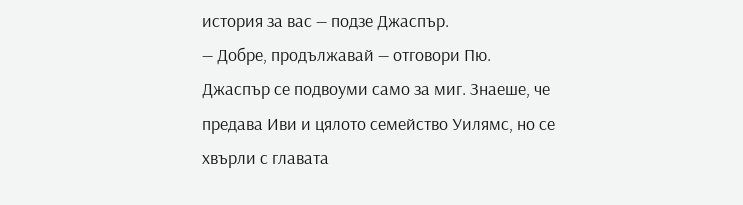история за вас — подзе Джаспър.
— Добре, продължавай — отговори Пю.
Джаспър се подвоуми само за миг. Знаеше, че предава Иви и цялото семейство Уилямс, но се хвърли с главата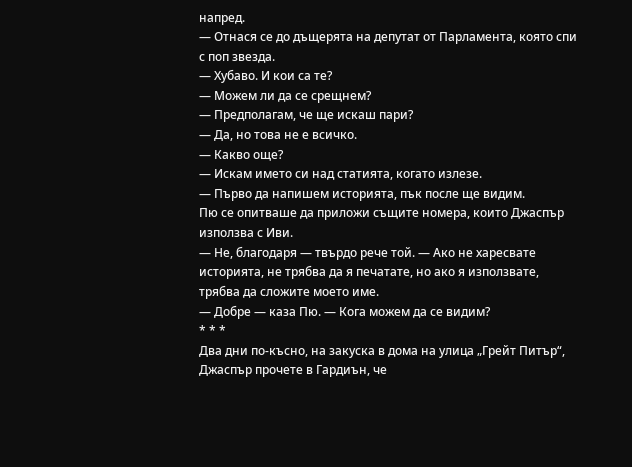напред.
— Отнася се до дъщерята на депутат от Парламента, която спи с поп звезда.
— Хубаво. И кои са те?
— Можем ли да се срещнем?
— Предполагам, че ще искаш пари?
— Да, но това не е всичко.
— Какво още?
— Искам името си над статията, когато излезе.
— Първо да напишем историята, пък после ще видим.
Пю се опитваше да приложи същите номера, които Джаспър използва с Иви.
— Не, благодаря — твърдо рече той. — Ако не харесвате историята, не трябва да я печатате, но ако я използвате, трябва да сложите моето име.
— Добре — каза Пю. — Кога можем да се видим?
* * *
Два дни по-късно, на закуска в дома на улица „Грейт Питър“, Джаспър прочете в Гардиън, че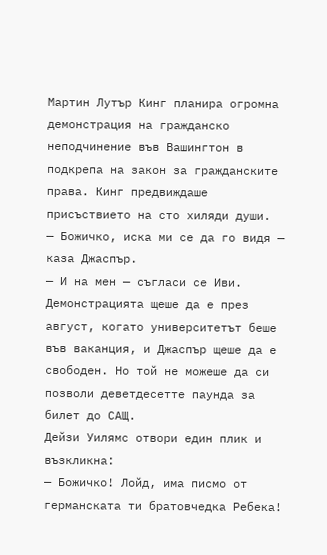Мартин Лутър Кинг планира огромна демонстрация на гражданско неподчинение във Вашингтон в подкрепа на закон за гражданските права. Кинг предвиждаше присъствието на сто хиляди души.
— Божичко, иска ми се да го видя — каза Джаспър.
— И на мен — съгласи се Иви.
Демонстрацията щеше да е през август, когато университетът беше във ваканция, и Джаспър щеше да е свободен. Но той не можеше да си позволи деветдесетте паунда за билет до САЩ.
Дейзи Уилямс отвори един плик и възкликна:
— Божичко! Лойд, има писмо от германската ти братовчедка Ребека!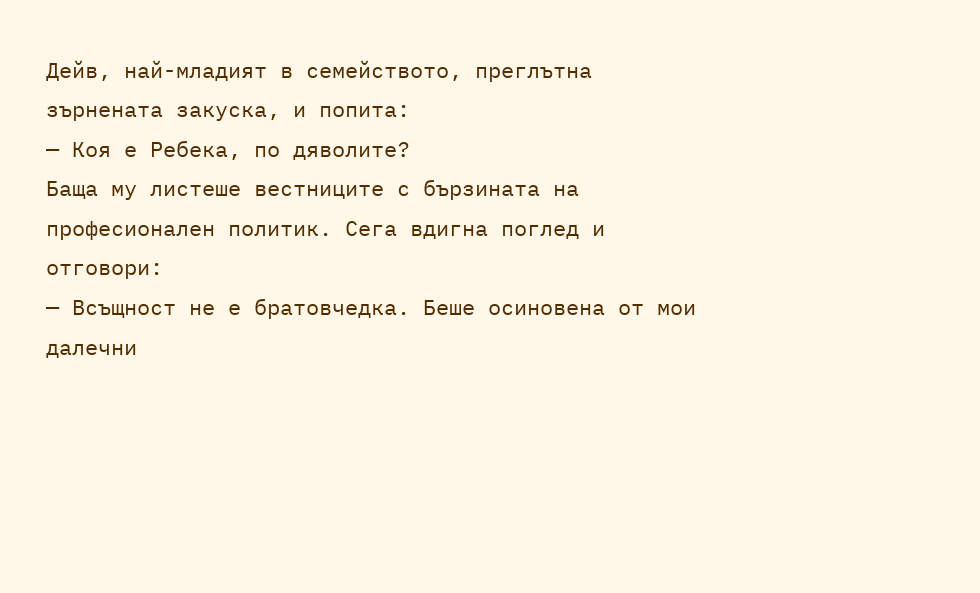Дейв, най-младият в семейството, преглътна зърнената закуска, и попита:
— Коя е Ребека, по дяволите?
Баща му листеше вестниците с бързината на професионален политик. Сега вдигна поглед и отговори:
— Всъщност не е братовчедка. Беше осиновена от мои далечни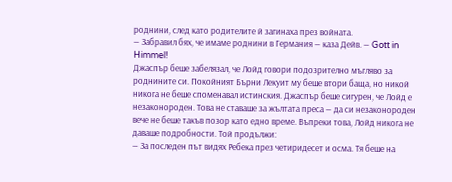роднини, след като родителите й загинаха през войната.
— Забравил бях, че имаме роднини в Германия — каза Дейв. — Gott in Himmel!
Джаспър беше забелязал, че Лойд говори подозрително мъгляво за роднините си. Покойният Бърни Лекуит му беше втори баща, но никой никога не беше споменавал истинския. Джаспър беше сигурен, че Лойд е незаконороден. Това не ставаше за жълтата преса — да си незаконороден вече не беше такъв позор като едно време. Въпреки това, Лойд никога не даваше подробности. Той продължи:
— За последен път видях Ребека през четиридесет и осма. Тя беше на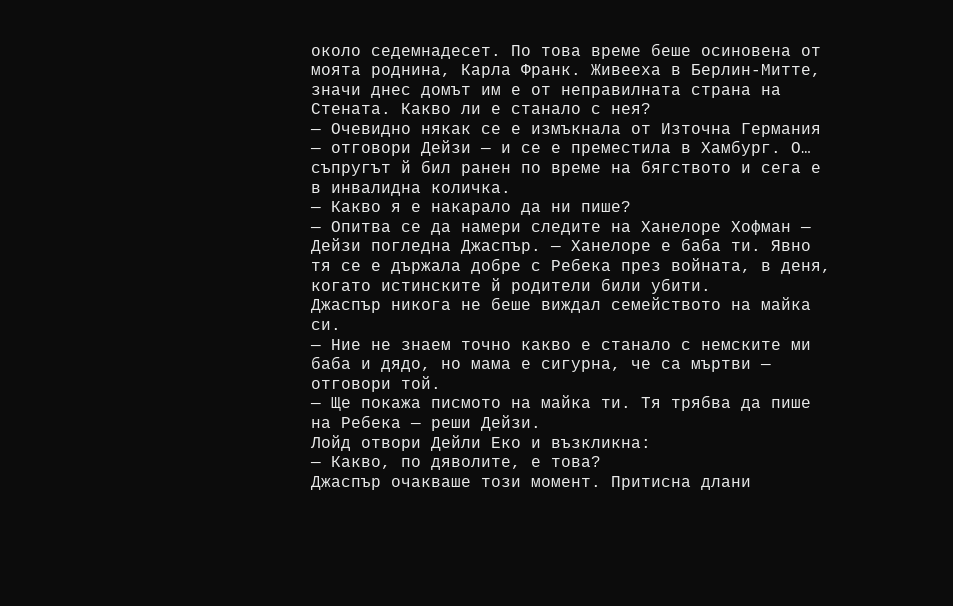около седемнадесет. По това време беше осиновена от моята роднина, Карла Франк. Живееха в Берлин-Митте, значи днес домът им е от неправилната страна на Стената. Какво ли е станало с нея?
— Очевидно някак се е измъкнала от Източна Германия — отговори Дейзи — и се е преместила в Хамбург. О… съпругът й бил ранен по време на бягството и сега е в инвалидна количка.
— Какво я е накарало да ни пише?
— Опитва се да намери следите на Ханелоре Хофман — Дейзи погледна Джаспър. — Ханелоре е баба ти. Явно тя се е държала добре с Ребека през войната, в деня, когато истинските й родители били убити.
Джаспър никога не беше виждал семейството на майка си.
— Ние не знаем точно какво е станало с немските ми баба и дядо, но мама е сигурна, че са мъртви — отговори той.
— Ще покажа писмото на майка ти. Тя трябва да пише на Ребека — реши Дейзи.
Лойд отвори Дейли Еко и възкликна:
— Какво, по дяволите, е това?
Джаспър очакваше този момент. Притисна длани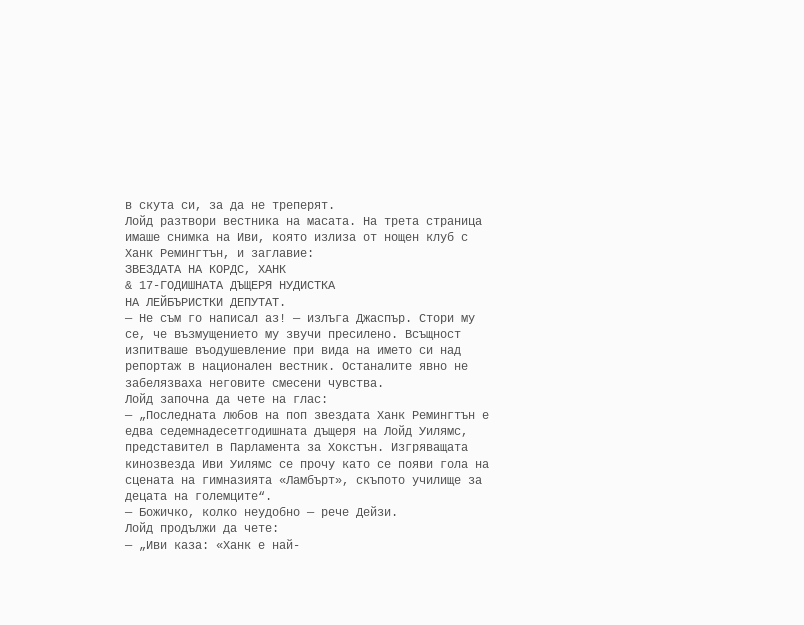в скута си, за да не треперят.
Лойд разтвори вестника на масата. На трета страница имаше снимка на Иви, която излиза от нощен клуб с Ханк Ремингтън, и заглавие:
ЗВЕЗДАТА НА КОРДС, ХАНК
& 17-ГОДИШНАТА ДЪЩЕРЯ НУДИСТКА
НА ЛЕЙБЪРИСТКИ ДЕПУТАТ.
— Не съм го написал аз! — излъга Джаспър. Стори му се, че възмущението му звучи пресилено. Всъщност изпитваше въодушевление при вида на името си над репортаж в национален вестник. Останалите явно не забелязваха неговите смесени чувства.
Лойд започна да чете на глас:
— „Последната любов на поп звездата Ханк Ремингтън е едва седемнадесетгодишната дъщеря на Лойд Уилямс, представител в Парламента за Хокстън. Изгряващата кинозвезда Иви Уилямс се прочу като се появи гола на сцената на гимназията «Ламбърт», скъпото училище за децата на големците“.
— Божичко, колко неудобно — рече Дейзи.
Лойд продължи да чете:
— „Иви каза: «Ханк е най-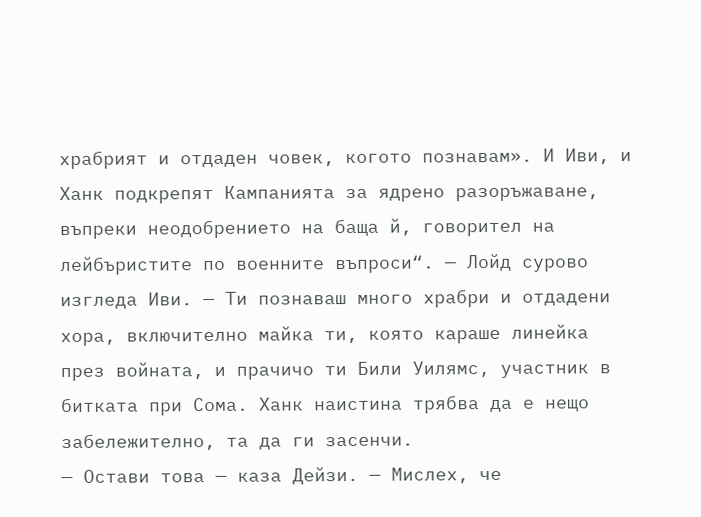храбрият и отдаден човек, когото познавам». И Иви, и Ханк подкрепят Кампанията за ядрено разоръжаване, въпреки неодобрението на баща й, говорител на лейбъристите по военните въпроси“. — Лойд сурово изгледа Иви. — Ти познаваш много храбри и отдадени хора, включително майка ти, която караше линейка през войната, и прачичо ти Били Уилямс, участник в битката при Сома. Ханк наистина трябва да е нещо забележително, та да ги засенчи.
— Остави това — каза Дейзи. — Мислех, че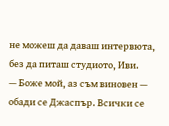не можеш да даваш интервюта, без да питаш студиото, Иви.
— Боже мой, аз съм виновен — обади се Джаспър. Всички се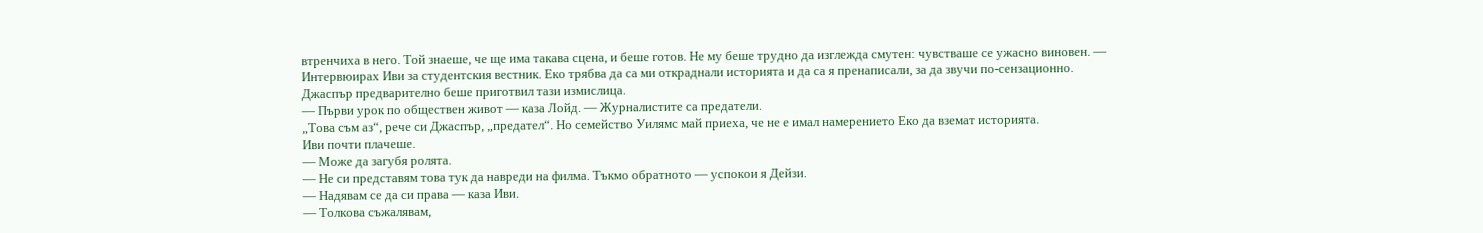втренчиха в него. Той знаеше, че ще има такава сцена, и беше готов. Не му беше трудно да изглежда смутен: чувстваше се ужасно виновен. — Интервюирах Иви за студентския вестник. Еко трябва да са ми откраднали историята и да са я пренаписали, за да звучи по-сензационно.
Джаспър предварително беше приготвил тази измислица.
— Първи урок по обществен живот — каза Лойд. — Журналистите са предатели.
„Това съм аз“, рече си Джаспър, „предател“. Но семейство Уилямс май приеха, че не е имал намерението Еко да вземат историята.
Иви почти плачеше.
— Може да загубя ролята.
— Не си представям това тук да навреди на филма. Тъкмо обратното — успокои я Дейзи.
— Надявам се да си права — каза Иви.
— Толкова съжалявам,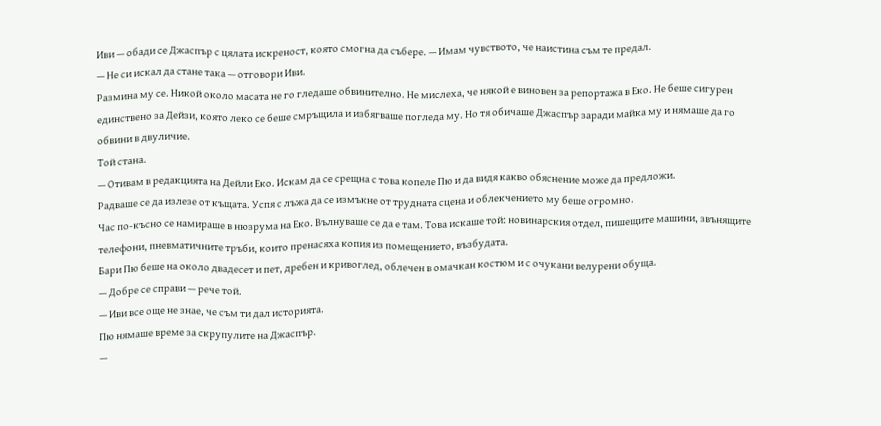Иви — обади се Джаспър с цялата искреност, която смогна да събере. — Имам чувството, че наистина съм те предал.
— Не си искал да стане така — отговори Иви.
Размина му се. Никой около масата не го гледаше обвинително. Не мислеха, че някой е виновен за репортажа в Еко. Не беше сигурен единствено за Дейзи, която леко се беше смръщила и избягваше погледа му. Но тя обичаше Джаспър заради майка му и нямаше да го обвини в двуличие.
Той стана.
— Отивам в редакцията на Дейли Еко. Искам да се срещна с това копеле Пю и да видя какво обяснение може да предложи.
Радваше се да излезе от къщата. Успя с лъжа да се измъкне от трудната сцена и облекчението му беше огромно.
Час по-късно се намираше в нюзрума на Еко. Вълнуваше се да е там. Това искаше той: новинарския отдел, пишещите машини, звънящите телефони, пневматичните тръби, които пренасяха копия из помещението, възбудата.
Бари Пю беше на около двадесет и пет, дребен и кривоглед, облечен в омачкан костюм и с очукани велурени обуща.
— Добре се справи — рече той.
— Иви все още не знае, че съм ти дал историята.
Пю нямаше време за скрупулите на Джаспър.
—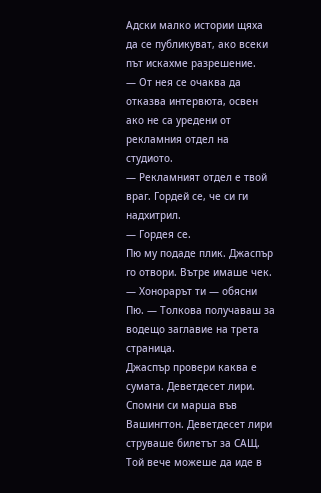Адски малко истории щяха да се публикуват, ако всеки път искахме разрешение.
— От нея се очаква да отказва интервюта, освен ако не са уредени от рекламния отдел на студиото.
— Рекламният отдел е твой враг. Гордей се, че си ги надхитрил.
— Гордея се.
Пю му подаде плик. Джаспър го отвори. Вътре имаше чек.
— Хонорарът ти — обясни Пю. — Толкова получаваш за водещо заглавие на трета страница.
Джаспър провери каква е сумата. Деветдесет лири.
Спомни си марша във Вашингтон. Деветдесет лири струваше билетът за САЩ. Той вече можеше да иде в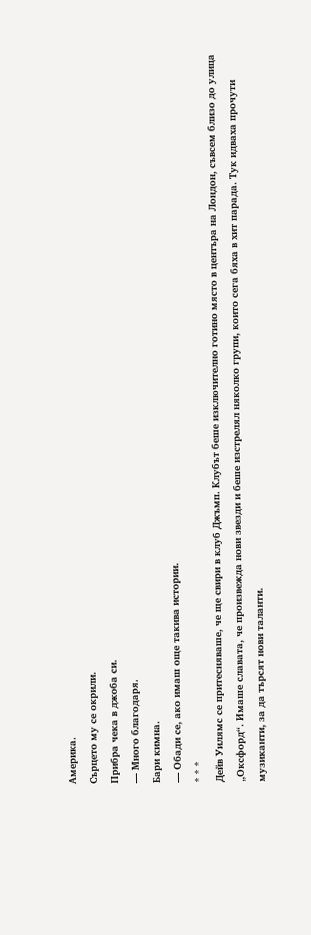Америка.
Сърцето му се окрили.
Прибра чека в джоба си.
— Много благодаря.
Бари кимна.
— Обади се, ако имаш още такива истории.
* * *
Дейв Уилямс се притесняваше, че ще свири в клуб Джъмп. Клубът беше изключително готино място в центъра на Лондон, съвсем близо до улица „Оксфорд“. Имаше славата, че произвежда нови звезди и беше изстрелял няколко групи, които сега бяха в хит парада. Тук идваха прочути музиканти, за да търсят нови таланти.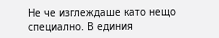Не че изглеждаше като нещо специално. В единия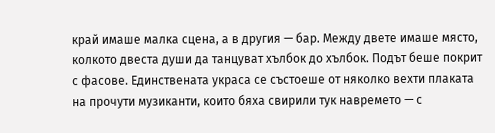край имаше малка сцена, а в другия — бар. Между двете имаше място, колкото двеста души да танцуват хълбок до хълбок. Подът беше покрит с фасове. Единствената украса се състоеше от няколко вехти плаката на прочути музиканти, които бяха свирили тук навремето — с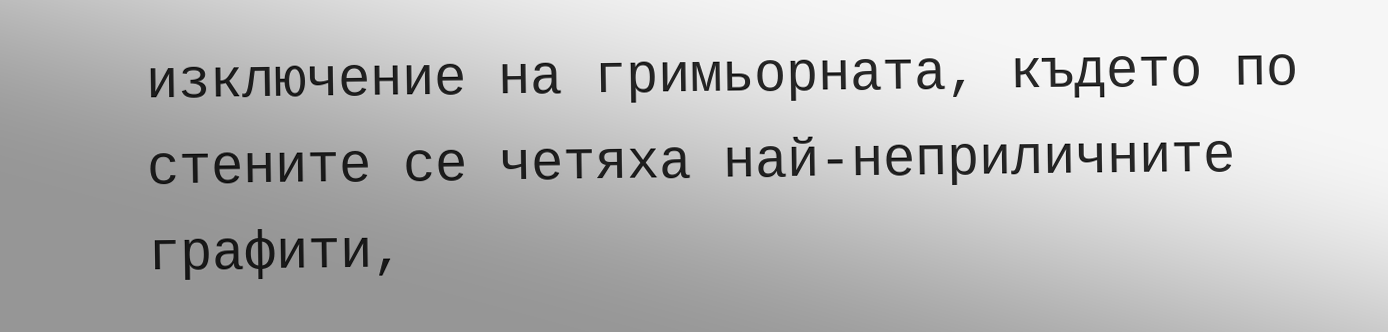изключение на гримьорната, където по стените се четяха най-неприличните графити,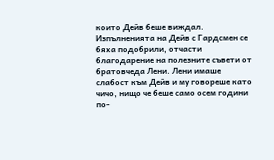които Дейв беше виждал.
Изпълненията на Дейв с Гардсмен се бяха подобрили, отчасти благодарение на полезните съвети от братовчеда Лени. Лени имаше слабост към Дейв и му говореше като чичо, нищо че беше само осем години по-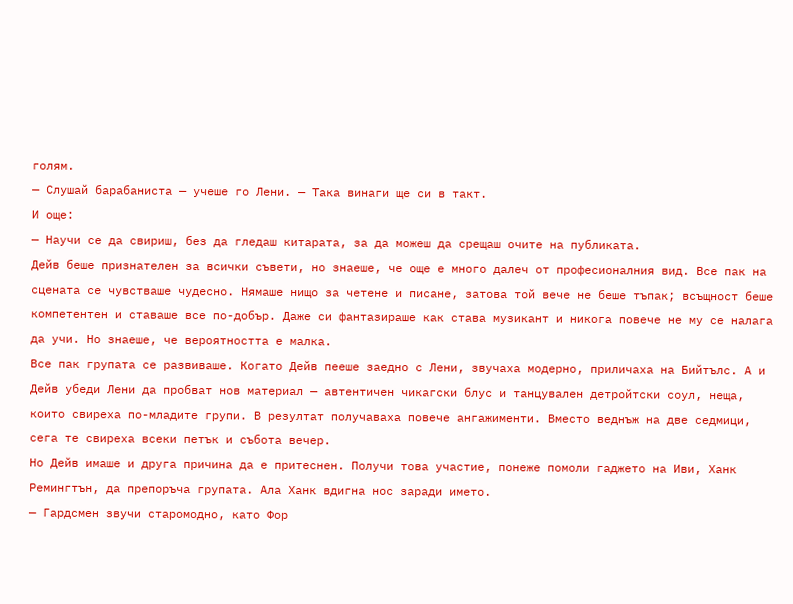голям.
— Слушай барабаниста — учеше го Лени. — Така винаги ще си в такт.
И още:
— Научи се да свириш, без да гледаш китарата, за да можеш да срещаш очите на публиката.
Дейв беше признателен за всички съвети, но знаеше, че още е много далеч от професионалния вид. Все пак на сцената се чувстваше чудесно. Нямаше нищо за четене и писане, затова той вече не беше тъпак; всъщност беше компетентен и ставаше все по-добър. Даже си фантазираше как става музикант и никога повече не му се налага да учи. Но знаеше, че вероятността е малка.
Все пак групата се развиваше. Когато Дейв пееше заедно с Лени, звучаха модерно, приличаха на Бийтълс. А и Дейв убеди Лени да пробват нов материал — автентичен чикагски блус и танцувален детройтски соул, неща, които свиреха по-младите групи. В резултат получаваха повече ангажименти. Вместо веднъж на две седмици, сега те свиреха всеки петък и събота вечер.
Но Дейв имаше и друга причина да е притеснен. Получи това участие, понеже помоли гаджето на Иви, Ханк Ремингтън, да препоръча групата. Ала Ханк вдигна нос заради името.
— Гардсмен звучи старомодно, като Фор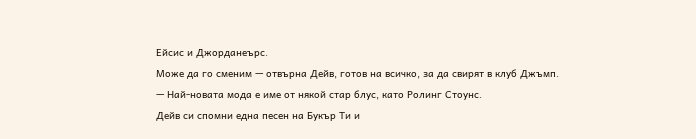Ейсис и Джорданеърс.
Може да го сменим — отвърна Дейв, готов на всичко, за да свирят в клуб Джъмп.
— Най-новата мода е име от някой стар блус, като Ролинг Стоунс.
Дейв си спомни една песен на Букър Ти и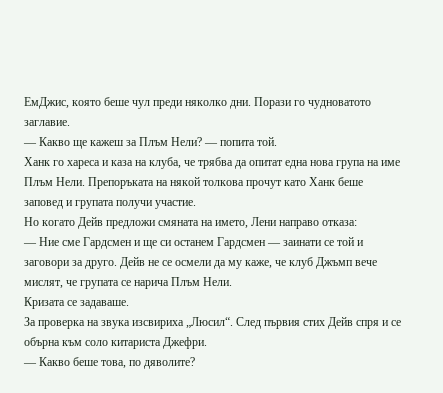ЕмДжис, която беше чул преди няколко дни. Порази го чудноватото заглавие.
— Какво ще кажеш за Плъм Нели? — попита той.
Ханк го хареса и каза на клуба, че трябва да опитат една нова група на име Плъм Нели. Препоръката на някой толкова прочут като Ханк беше заповед и групата получи участие.
Но когато Дейв предложи смяната на името, Лени направо отказа:
— Ние сме Гардсмен и ще си останем Гардсмен — заинати се той и заговори за друго. Дейв не се осмели да му каже, че клуб Джъмп вече мислят, че групата се нарича Плъм Нели.
Кризата се задаваше.
За проверка на звука изсвириха „Люсил“. След първия стих Дейв спря и се обърна към соло китариста Джефри.
— Какво беше това, по дяволите?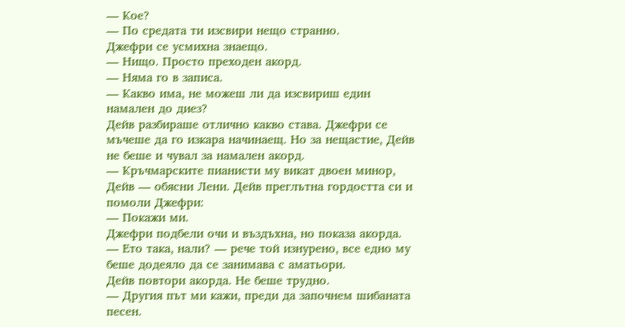— Кое?
— По средата ти изсвири нещо странно.
Джефри се усмихна знаещо.
— Нищо. Просто преходен акорд.
— Няма го в записа.
— Какво има, не можеш ли да изсвириш един намален до диез?
Дейв разбираше отлично какво става. Джефри се мъчеше да го изкара начинаещ. Но за нещастие, Дейв не беше и чувал за намален акорд.
— Кръчмарските пианисти му викат двоен минор, Дейв — обясни Лени. Дейв преглътна гордостта си и помоли Джефри:
— Покажи ми.
Джефри подбели очи и въздъхна, но показа акорда.
— Ето така, нали? — рече той изнурено, все едно му беше додеяло да се занимава с аматьори.
Дейв повтори акорда. Не беше трудно.
— Другия път ми кажи, преди да започнем шибаната песен.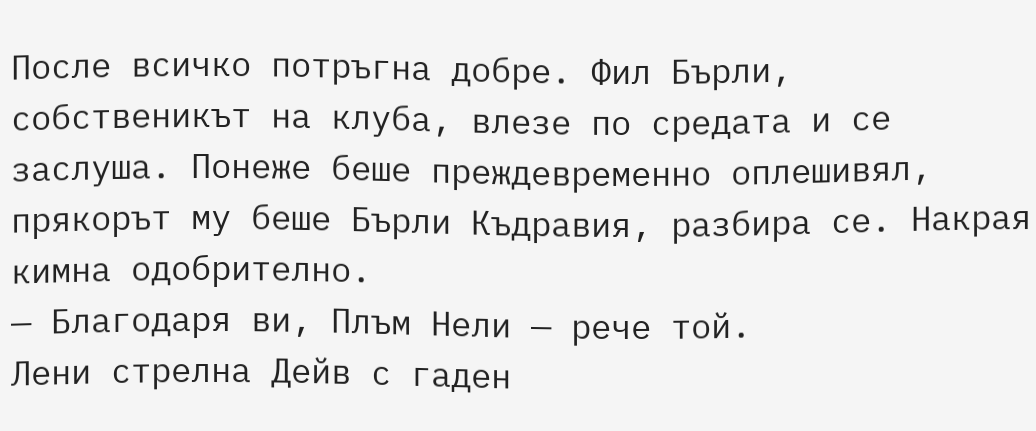После всичко потръгна добре. Фил Бърли, собственикът на клуба, влезе по средата и се заслуша. Понеже беше преждевременно оплешивял, прякорът му беше Бърли Къдравия, разбира се. Накрая кимна одобрително.
— Благодаря ви, Плъм Нели — рече той.
Лени стрелна Дейв с гаден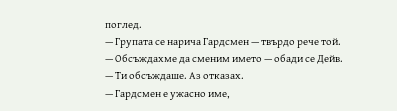поглед.
— Групата се нарича Гардсмен — твърдо рече той.
— Обсъждахме да сменим името — обади се Дейв.
— Ти обсъждаше. Аз отказах.
— Гардсмен е ужасно име,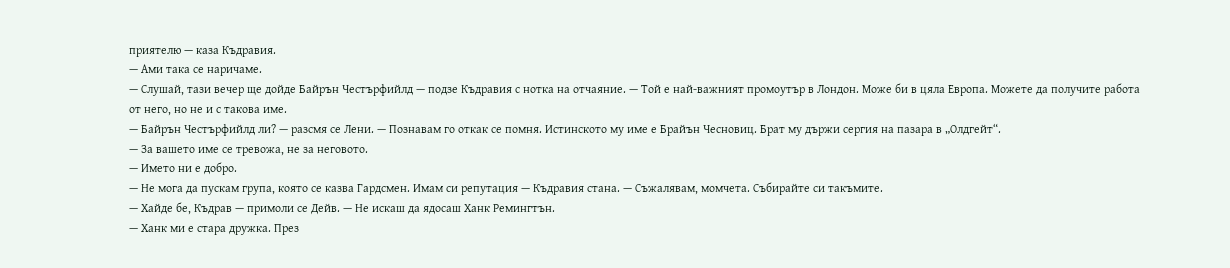приятелю — каза Къдравия.
— Ами така се наричаме.
— Слушай, тази вечер ще дойде Байрън Честърфийлд — подзе Къдравия с нотка на отчаяние. — Той е най-важният промоутър в Лондон. Може би в цяла Европа. Можете да получите работа от него, но не и с такова име.
— Байрън Честърфийлд ли? — разсмя се Лени. — Познавам го откак се помня. Истинското му име е Брайън Чесновиц. Брат му държи сергия на пазара в „Олдгейт“.
— За вашето име се тревожа, не за неговото.
— Името ни е добро.
— Не мога да пускам група, която се казва Гардсмен. Имам си репутация — Къдравия стана. — Съжалявам, момчета. Събирайте си такъмите.
— Хайде бе, Къдрав — примоли се Дейв. — Не искаш да ядосаш Ханк Ремингтън.
— Ханк ми е стара дружка. През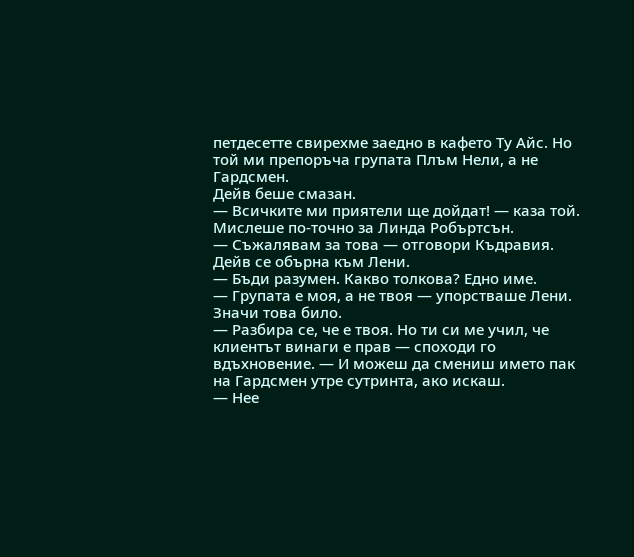петдесетте свирехме заедно в кафето Ту Айс. Но той ми препоръча групата Плъм Нели, а не Гардсмен.
Дейв беше смазан.
— Всичките ми приятели ще дойдат! — каза той. Мислеше по-точно за Линда Робъртсън.
— Съжалявам за това — отговори Къдравия.
Дейв се обърна към Лени.
— Бъди разумен. Какво толкова? Едно име.
— Групата е моя, а не твоя — упорстваше Лени.
Значи това било.
— Разбира се, че е твоя. Но ти си ме учил, че клиентът винаги е прав — споходи го вдъхновение. — И можеш да смениш името пак на Гардсмен утре сутринта, ако искаш.
— Нее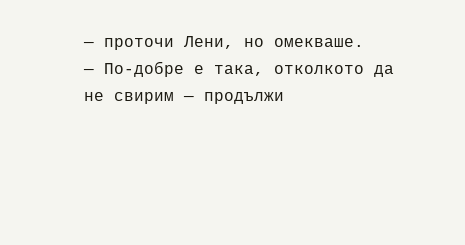— проточи Лени, но омекваше.
— По-добре е така, отколкото да не свирим — продължи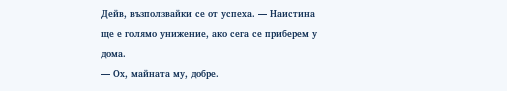Дейв, възползвайки се от успеха. — Наистина ще е голямо унижение, ако сега се приберем у дома.
— Ох, майната му, добре.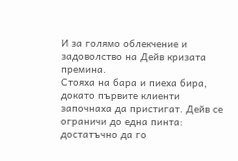И за голямо облекчение и задоволство на Дейв кризата премина.
Стояха на бара и пиеха бира, докато първите клиенти започнаха да пристигат. Дейв се ограничи до една пинта: достатъчно да го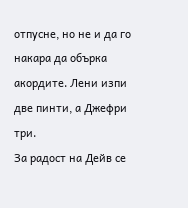отпусне, но не и да го накара да обърка акордите. Лени изпи две пинти, а Джефри три.
За радост на Дейв се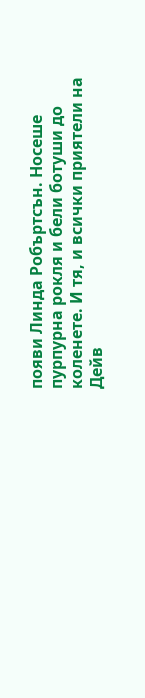появи Линда Робъртсън. Носеше пурпурна рокля и бели ботуши до коленете. И тя, и всички приятели на Дейв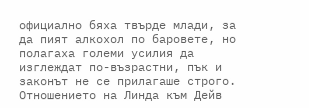официално бяха твърде млади, за да пият алкохол по баровете, но полагаха големи усилия да изглеждат по-възрастни, пък и законът не се прилагаше строго.
Отношението на Линда към Дейв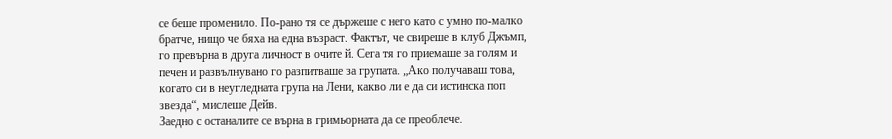се беше променило. По-рано тя се държеше с него като с умно по-малко братче, нищо че бяха на една възраст. Фактът, че свиреше в клуб Джъмп, го превърна в друга личност в очите й. Сега тя го приемаше за голям и печен и развълнувано го разпитваше за групата. „Ако получаваш това, когато си в неугледната група на Лени, какво ли е да си истинска поп звезда“, мислеше Дейв.
Заедно с останалите се върна в гримьорната да се преоблече.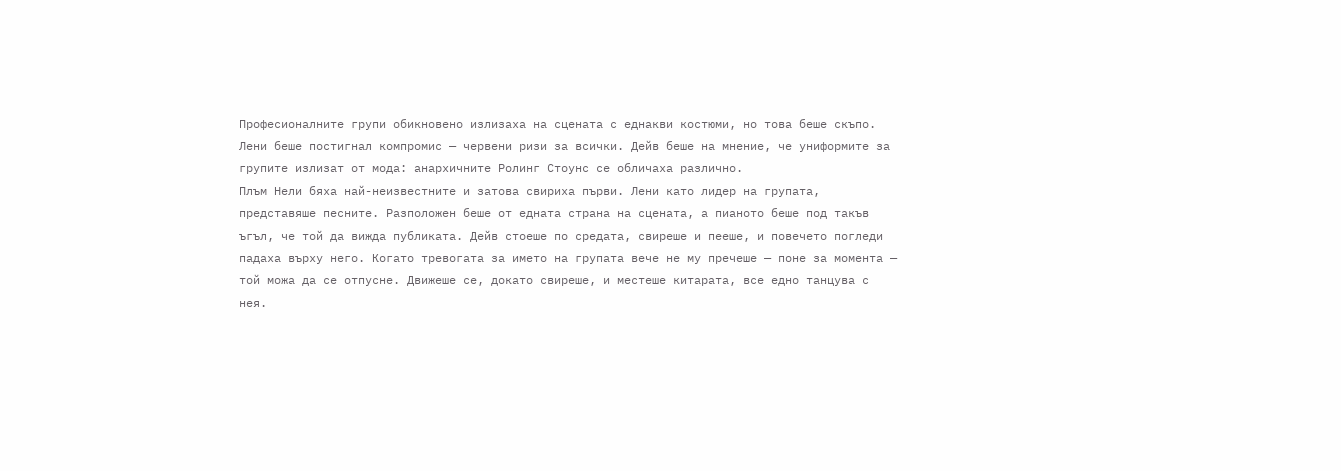Професионалните групи обикновено излизаха на сцената с еднакви костюми, но това беше скъпо. Лени беше постигнал компромис — червени ризи за всички. Дейв беше на мнение, че униформите за групите излизат от мода: анархичните Ролинг Стоунс се обличаха различно.
Плъм Нели бяха най-неизвестните и затова свириха първи. Лени като лидер на групата, представяше песните. Разположен беше от едната страна на сцената, а пианото беше под такъв ъгъл, че той да вижда публиката. Дейв стоеше по средата, свиреше и пееше, и повечето погледи падаха върху него. Когато тревогата за името на групата вече не му пречеше — поне за момента — той можа да се отпусне. Движеше се, докато свиреше, и местеше китарата, все едно танцува с нея.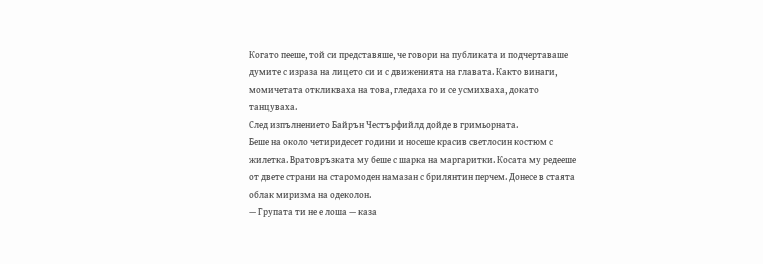Когато пееше, той си представяше, че говори на публиката и подчертаваше думите с израза на лицето си и с движенията на главата. Както винаги, момичетата откликваха на това, гледаха го и се усмихваха, докато танцуваха.
След изпълнението Байрън Честърфийлд дойде в гримьорната.
Беше на около четиридесет години и носеше красив светлосин костюм с жилетка. Вратовръзката му беше с шарка на маргаритки. Косата му редееше от двете страни на старомоден намазан с брилянтин перчем. Донесе в стаята облак миризма на одеколон.
— Групата ти не е лоша — каза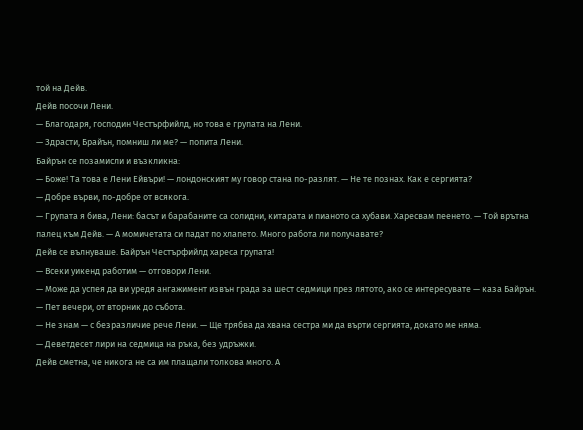той на Дейв.
Дейв посочи Лени.
— Благодаря, господин Честърфийлд, но това е групата на Лени.
— Здрасти, Брайън, помниш ли ме? — попита Лени.
Байрън се позамисли и възкликна:
— Боже! Та това е Лени Ейвъри! — лондонският му говор стана по-разлят. — Не те познах. Как е сергията?
— Добре върви, по-добре от всякога.
— Групата я бива, Лени: басът и барабаните са солидни, китарата и пианото са хубави. Харесвам пеенето. — Той врътна палец към Дейв. — А момичетата си падат по хлапето. Много работа ли получавате?
Дейв се вълнуваше. Байрън Честърфийлд хареса групата!
— Всеки уикенд работим — отговори Лени.
— Може да успея да ви уредя ангажимент извън града за шест седмици през лятото, ако се интересувате — каза Байрън. — Пет вечери, от вторник до събота.
— Не знам — с безразличие рече Лени. — Ще трябва да хвана сестра ми да върти сергията, докато ме няма.
— Деветдесет лири на седмица на ръка, без удръжки.
Дейв сметна, че никога не са им плащали толкова много. А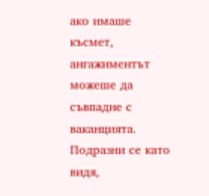ако имаше късмет, ангажиментът можеше да съвпадне с ваканцията.
Подразни се като видя,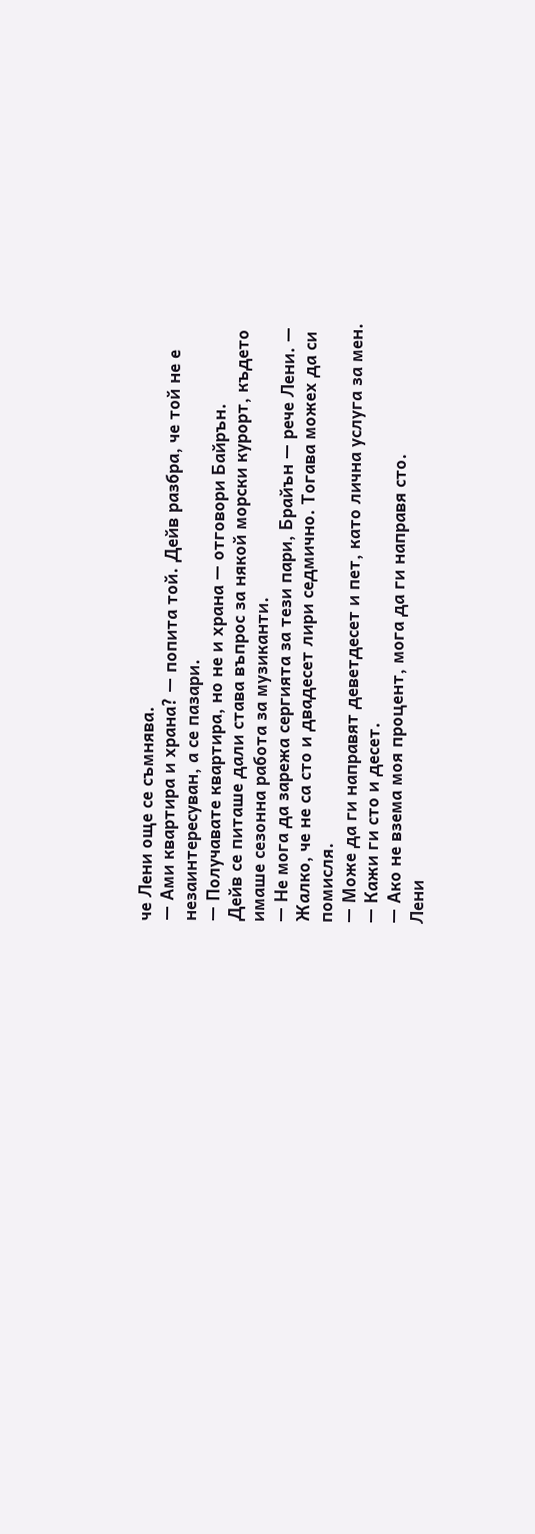че Лени още се съмнява.
— Ами квартира и храна? — попита той. Дейв разбра, че той не е незаинтересуван, а се пазари.
— Получавате квартира, но не и храна — отговори Байрън.
Дейв се питаше дали става въпрос за някой морски курорт, където имаше сезонна работа за музиканти.
— Не мога да зарежа сергията за тези пари, Брайън — рече Лени. — Жалко, че не са сто и двадесет лири седмично. Тогава можех да си помисля.
— Може да ги направят деветдесет и пет, като лична услуга за мен.
— Кажи ги сто и десет.
— Ако не взема моя процент, мога да ги направя сто.
Лени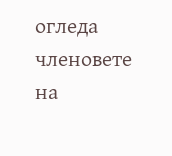огледа членовете на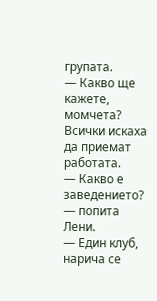групата.
— Какво ще кажете, момчета?
Всички искаха да приемат работата.
— Какво е заведението? — попита Лени.
— Един клуб, нарича се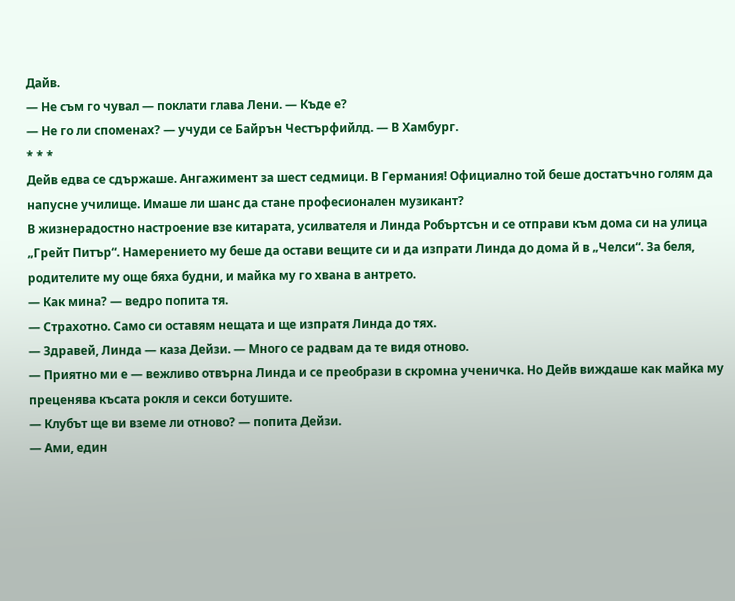Дайв.
— Не съм го чувал — поклати глава Лени. — Къде е?
— Не го ли споменах? — учуди се Байрън Честърфийлд. — В Хамбург.
* * *
Дейв едва се сдържаше. Ангажимент за шест седмици. В Германия! Официално той беше достатъчно голям да напусне училище. Имаше ли шанс да стане професионален музикант?
В жизнерадостно настроение взе китарата, усилвателя и Линда Робъртсън и се отправи към дома си на улица „Грейт Питър“. Намерението му беше да остави вещите си и да изпрати Линда до дома й в „Челси“. За беля, родителите му още бяха будни, и майка му го хвана в антрето.
— Как мина? — ведро попита тя.
— Страхотно. Само си оставям нещата и ще изпратя Линда до тях.
— Здравей, Линда — каза Дейзи. — Много се радвам да те видя отново.
— Приятно ми е — вежливо отвърна Линда и се преобрази в скромна ученичка. Но Дейв виждаше как майка му преценява късата рокля и секси ботушите.
— Клубът ще ви вземе ли отново? — попита Дейзи.
— Ами, един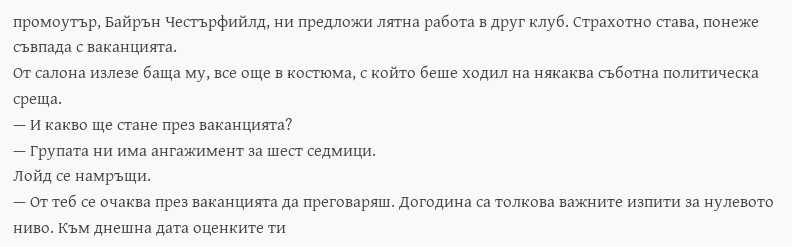промоутър, Байрън Честърфийлд, ни предложи лятна работа в друг клуб. Страхотно става, понеже съвпада с ваканцията.
От салона излезе баща му, все още в костюма, с който беше ходил на някаква съботна политическа среща.
— И какво ще стане през ваканцията?
— Групата ни има ангажимент за шест седмици.
Лойд се намръщи.
— От теб се очаква през ваканцията да преговаряш. Догодина са толкова важните изпити за нулевото ниво. Към днешна дата оценките ти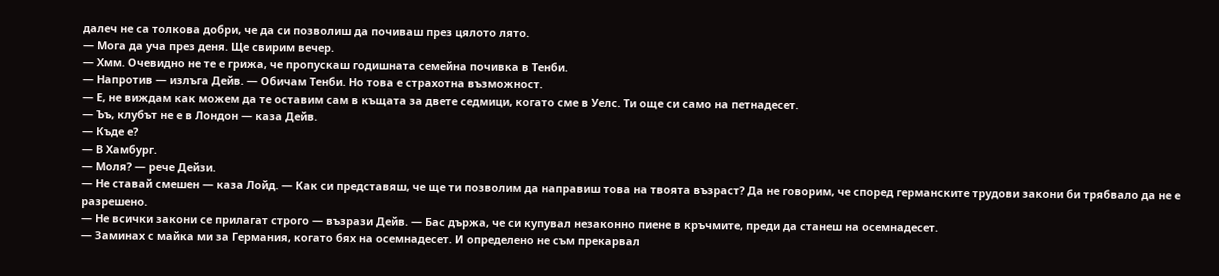далеч не са толкова добри, че да си позволиш да почиваш през цялото лято.
— Мога да уча през деня. Ще свирим вечер.
— Хмм. Очевидно не те е грижа, че пропускаш годишната семейна почивка в Тенби.
— Напротив — излъга Дейв. — Обичам Тенби. Но това е страхотна възможност.
— Е, не виждам как можем да те оставим сам в къщата за двете седмици, когато сме в Уелс. Ти още си само на петнадесет.
— Ъъ, клубът не е в Лондон — каза Дейв.
— Къде е?
— В Хамбург.
— Моля? — рече Дейзи.
— Не ставай смешен — каза Лойд. — Как си представяш, че ще ти позволим да направиш това на твоята възраст? Да не говорим, че според германските трудови закони би трябвало да не е разрешено.
— Не всички закони се прилагат строго — възрази Дейв. — Бас държа, че си купувал незаконно пиене в кръчмите, преди да станеш на осемнадесет.
— Заминах с майка ми за Германия, когато бях на осемнадесет. И определено не съм прекарвал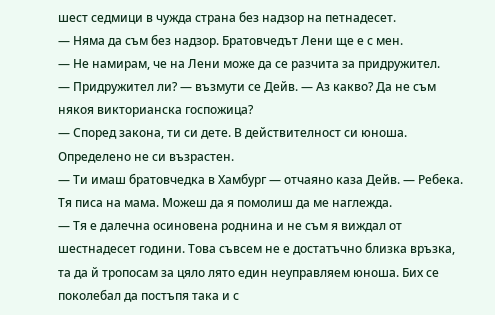шест седмици в чужда страна без надзор на петнадесет.
— Няма да съм без надзор. Братовчедът Лени ще е с мен.
— Не намирам, че на Лени може да се разчита за придружител.
— Придружител ли? — възмути се Дейв. — Аз какво? Да не съм някоя викторианска госпожица?
— Според закона, ти си дете. В действителност си юноша. Определено не си възрастен.
— Ти имаш братовчедка в Хамбург — отчаяно каза Дейв. — Ребека. Тя писа на мама. Можеш да я помолиш да ме наглежда.
— Тя е далечна осиновена роднина и не съм я виждал от шестнадесет години. Това съвсем не е достатъчно близка връзка, та да й тропосам за цяло лято един неуправляем юноша. Бих се поколебал да постъпя така и с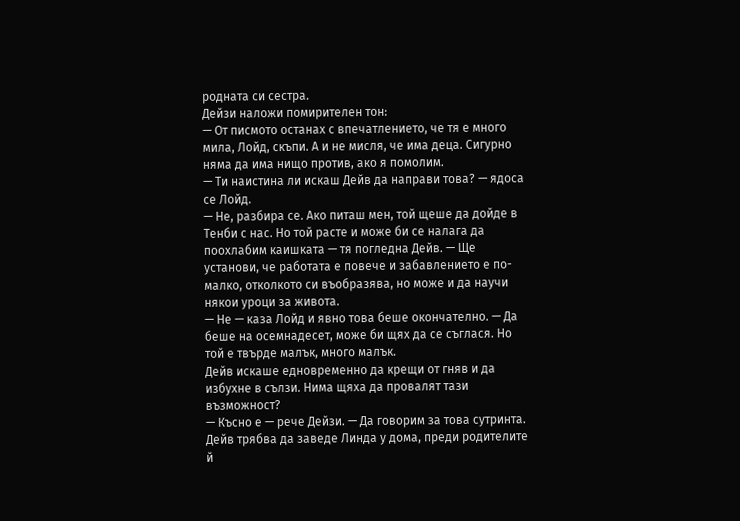родната си сестра.
Дейзи наложи помирителен тон:
— От писмото останах с впечатлението, че тя е много мила, Лойд, скъпи. А и не мисля, че има деца. Сигурно няма да има нищо против, ако я помолим.
— Ти наистина ли искаш Дейв да направи това? — ядоса се Лойд.
— Не, разбира се. Ако питаш мен, той щеше да дойде в Тенби с нас. Но той расте и може би се налага да поохлабим каишката — тя погледна Дейв. — Ще установи, че работата е повече и забавлението е по-малко, отколкото си въобразява, но може и да научи някои уроци за живота.
— Не — каза Лойд и явно това беше окончателно. — Да беше на осемнадесет, може би щях да се съглася. Но той е твърде малък, много малък.
Дейв искаше едновременно да крещи от гняв и да избухне в сълзи. Нима щяха да провалят тази възможност?
— Късно е — рече Дейзи. — Да говорим за това сутринта. Дейв трябва да заведе Линда у дома, преди родителите й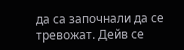да са започнали да се тревожат. Дейв се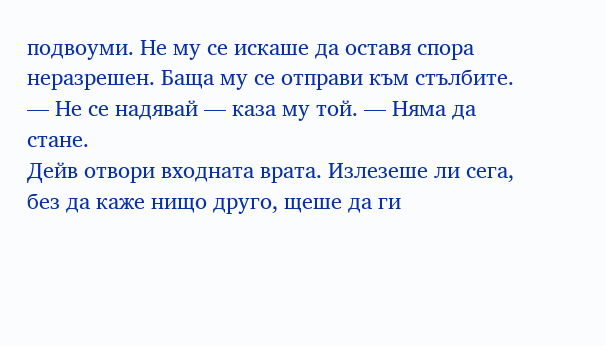подвоуми. Не му се искаше да оставя спора неразрешен. Баща му се отправи към стълбите.
— Не се надявай — каза му той. — Няма да стане.
Дейв отвори входната врата. Излезеше ли сега, без да каже нищо друго, щеше да ги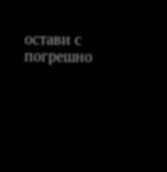остави с погрешно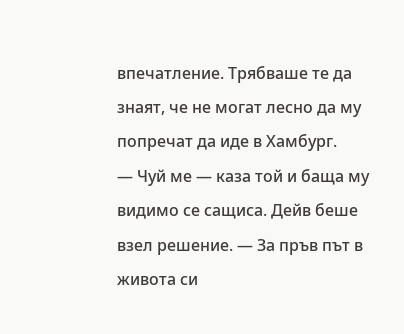впечатление. Трябваше те да знаят, че не могат лесно да му попречат да иде в Хамбург.
— Чуй ме — каза той и баща му видимо се сащиса. Дейв беше взел решение. — За пръв път в живота си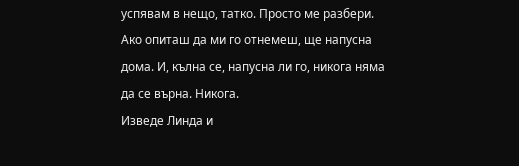успявам в нещо, татко. Просто ме разбери. Ако опиташ да ми го отнемеш, ще напусна дома. И, кълна се, напусна ли го, никога няма да се върна. Никога.
Изведе Линда и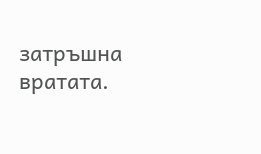затръшна вратата.